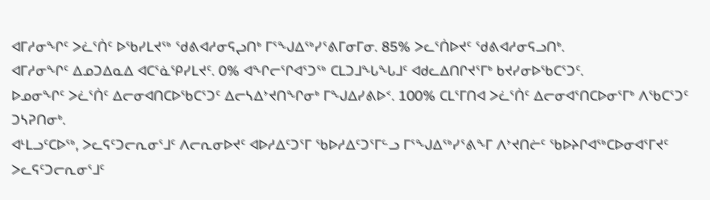ᐊᒥᓱᓂᖏᑦ ᐳᓛᕐᑏᑦ ᐅᖃᓯᒪᔪᖅ ᖁᕕᐊᓱᓂᕋᖢᑎᒃ ᒥᕐᖑᐃᖅᓯᕐᕕᒥᓂᒥᓂ. 85% ᐳᓚᕐᑏᐅᔪᑦ ᖁᕕᐊᓱᓂᕋᓗᑎᒃ.
ᐊᒥᓱᓂᖏᑦ ᐃᓄᑐᐃᓇᐃ ᐊᑕᕐᓈᕿᓯᒪᔪᑦ. 0% ᐊᖏᓕᕐᒋᐊᕐᑐᖅ ᑕᒪᑐᒧᖓᖓᒧᑦ ᐊᑯᓚᐃᑎᒋᔪᕐᒥᒃ ᑲᔪᓯᓂᐅᖃᑕᕐᑐᑦ.
ᐅᓄᓂᖏᑦ ᐳᓛᕐᑏᑦ ᐃᓕᓂᐊᑎᑕᐅᖃᑕᕐᑐᑦ ᐃᓕᓴᐃᔾᔪᑎᖏᓂᒃ ᒥᖑᐃᓯᕕᐅᑉ. 100% ᑕᒪᕐᒥᑎᐊ ᐳᓛᕐᑏᑦ ᐃᓕᓂᐊᕐᑎᑕᐅᓂᕐᒥᒃ ᐱᖃᑕᕐᑐᑦ ᑐᓴᕈᑎᓂᒃ.
ᐊᒻᒪᓗᑦᑕᐅᖅ, ᐳᓚᕋᑦᑐᓕᕆᓂᕐᒧᑦ ᐱᓕᕆᓂᐅᔪᑦ ᐊᐅᓱᐃᑦᑐᕐᒥ ᖃᐅᓱᐃᑦᑐᕐᒥᓪᓗ ᒥᕐᖑᐃᖅᓯᕐᕕᖕᒥ ᐱᔾᔪᑎᓖᑦ ᖃᐅᔨᒋᐊᖅᑕᐅᓂᐊᕐᒥᔪᑦ ᐳᓚᕋᑦᑐᓕᕆᓂᕐᒧᑦ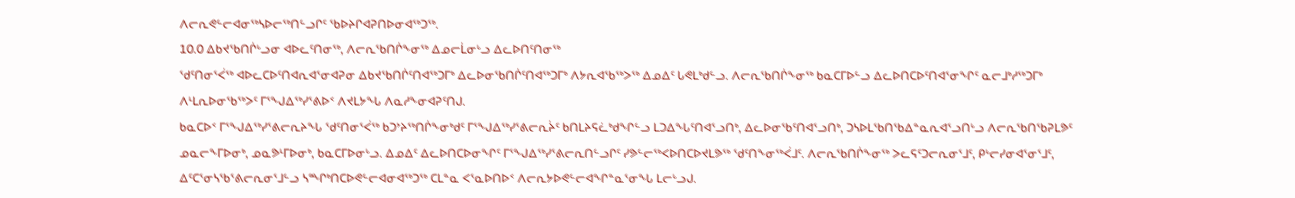ᐱᓕᕆᕙᓪᓕᐊᓂᖅᓴᐅᓕᖅᑎᓪᓗᒋᑦ ᖃᐅᔨᒋᐊᕈᑎᐅᓂᐊᖅᑐᖅ.
10.0 ᐃᑲᔪᖃᑎᒌᒡᓗᓂ ᐊᐅᓚᑦᑎᓂᖅ, ᐱᓕᕆᖃᑎᒌᖕᓂᖅ ᐃᓄᓕᒫᓂᒡᓗ ᐃᓚᐅᑎᑦᑎᓂᖅ
ᖁᑦᑎᓂᕐᐹᖅ ᐊᐅᓚᑕᐅᑦᑎᐊᕆᐊᕐᓂᐊᕈᓂ ᐃᑲᔪᖃᑎᒌᑦᑎᐊᖅᑐᒥᒃ ᐃᓚᐅᓂᖃᑎᒌᑦᑎᐊᖅᑐᒥᒃ ᐱᔭᕆᐊᖃᖅᐳᖅ ᐃᓄᐃᑦ ᒐᕙᒪᒃᑯᓪᓗ. ᐱᓕᕆᖃᑎᒌᖕᓂᖅ ᑲᓇᑕᒥᐅᓪᓗ ᐃᓚᐅᑎᑕᐅᑦᑎᐊᕐᓂᖏᑦ ᓇᓕᒧᒃᓱᖅᑐᒥᒃ ᐱᒻᒪᕆᐅᓂᖃᖅᐳᑦ ᒥᕐᖑᐃᖅᓯᕐᕕᐅᑉ ᐱᔪᒪᔭᖓ ᐱᓇᓱᖕᓂᐊᕈᑦᑎᒍ.
ᑲᓇᑕᐅᑉ ᒥᕐᖑᐃᖅᓯᕐᕕᓕᕆᔨᖓ ᖁᑦᑎᓂᕐᐹᖅ ᑲᑐᔾᔨᖅᑎᒌᖕᓂᒃᑯᑦ ᒥᕐᖑᐃᖅᓯᕐᕕᓕᕆᔩᑦ ᑲᑎᒪᔨᕋᓛᒃᑯᖏᓪᓗ ᒪᑐᐃᖓᑦᑎᐊᕐᓗᑎᒃ, ᐃᓚᐅᓂᖃᑦᑎᐊᕐᓗᑎᒃ, ᑐᓴᐅᒪᖃᑎᖃᐃᓐᓇᕆᐊᕐᓗᑎᒡᓗ ᐱᓕᕆᖃᑎᖃᕈᒪᕗᑦ ᓄᓇᓕᖕᒥᐅᓂᒃ, ᓄᓇᕗᒻᒥᐅᓂᒃ, ᑲᓇᑕᒥᐅᓂᒡᓗ. ᐃᓄᐃᑦ ᐃᓚᐅᑎᑕᐅᓂᖏᑦ ᒥᕐᖑᐃᖅᓯᕐᕕᓕᕆᑎᓪᓗᒋᑦ ᓯᕗᓪᓕᖅᐸᐅᑎᑕᐅᔪᒪᕗᖅ ᖁᑦᑎᖕᓂᖅᐹᒧᑦ. ᐱᓕᕆᖃᑎᒌᖕᓂᖅ ᐳᓚᕋᑦᑐᓕᕆᓂᕐᒧᑦ, ᑭᒡᓕᓯᓂᐊᕐᓂᕐᒧᑦ, ᐃᑦᑕᕐᓂᓴᖃᕐᕕᓕᕆᓂᕐᒧᓪᓗ ᓴᙱᒃᑎᑕᐅᕙᓪᓕᐊᓂᐊᖅᑐᖅ ᑕᒪᓐᓇ ᐸᕐᓇᐅᑎᐅᑉ ᐱᓕᕆᔭᐅᕙᓪᓕᐊᖏᓐᓇᕐᓂᖓ ᒪᓕᒡᓗᒍ.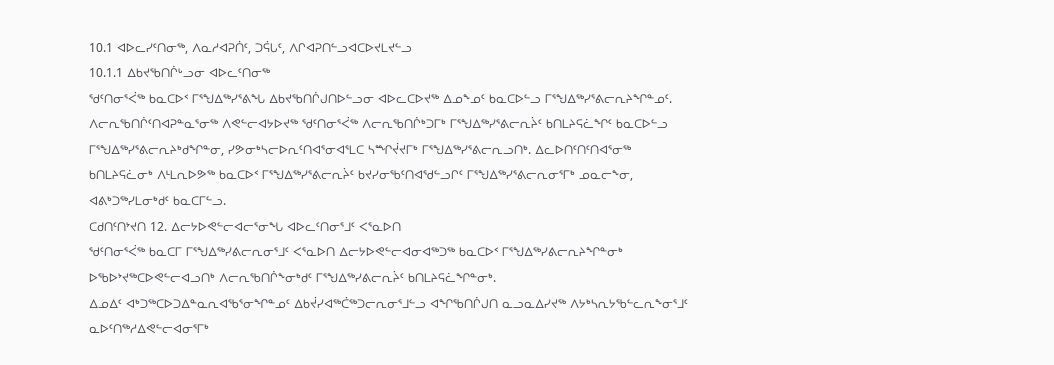10.1 ᐊᐅᓚᓯᑦᑎᓂᖅ, ᐱᓇᓱᐊᕈᑏᑦ, ᑐᕌᒐᑦ, ᐱᒋᐊᕈᑎᓪᓗᐊᑕᐅᔪᒪᔪᓪᓗ
10.1.1 ᐃᑲᔪᖃᑎᒌᒡᓗᓂ ᐊᐅᓚᑦᑎᓂᖅ
ᖁᑦᑎᓂᕐᐹᖅ ᑲᓇᑕᐅᑉ ᒥᕐᖑᐃᖅᓯᕐᕕᖓ ᐃᑲᔪᖃᑎᒌᒍᑎᐅᓪᓗᓂ ᐊᐅᓚᑕᐅᔪᖅ ᐃᓄᖕᓄᑦ ᑲᓇᑕᐅᓪᓗ ᒥᕐᖑᐃᖅᓯᕐᕕᓕᕆᔨᖏᓐᓄᑦ. ᐱᓕᕆᖃᑎᒌᑦᑎᐊᕈᓐᓇᕐᓂᖅ ᐱᕙᓪᓕᐊᔭᐅᔪᖅ ᖁᑦᑎᓂᕐᐹᖅ ᐱᓕᕆᖃᑎᒌᒃᑐᒥᒃ ᒥᕐᖑᐃᖅᓯᕐᕕᓕᕆᔩᑦ ᑲᑎᒪᔨᕋᓛᖏᑦ ᑲᓇᑕᐅᓪᓗ ᒥᕐᖑᐃᖅᓯᕐᕕᓕᕆᔨᒃᑯᖏᓐᓂ, ᓯᕗᓂᒃᓴᓕᐅᕆᑦᑎᐊᕐᓂᐊᕐᒪᑕ ᓴᙱᔫᔪᒥᒃ ᒥᕐᖑᐃᖅᓯᕐᕕᓕᕆᓗᑎᒃ. ᐃᓚᐅᑎᑦᑎᑦᑎᐊᕐᓂᖅ ᑲᑎᒪᔨᕋᓛᓂᒃ ᐱᒻᒪᕆᐅᕗᖅ ᑲᓇᑕᐅᑉ ᒥᕐᖑᐃᖅᓯᕐᕕᓕᕆᔩᑦ ᑲᔪᓯᓂᖃᑦᑎᐊᖁᓪᓗᒋᑦ ᒥᕐᖑᐃᖅᓯᕐᕕᓕᕆᓂᕐᒥᒃ ᓄᓇᓕᖕᓂ, ᐊᕕᒃᑐᖅᓯᒪᓂᒃᑯᑦ ᑲᓇᑕᒥᓪᓗ.
ᑕᑯᑎᑦᑎᔾᔪᑎ 12. ᐃᓕᔭᐅᕙᓪᓕᐊᓕᕐᓂᖓ ᐊᐅᓚᑦᑎᓂᕐᒧᑦ ᐸᕐᓇᐅᑎ
ᖁᑦᑎᓂᕐᐹᖅ ᑲᓇᑕᒥ ᒥᕐᖑᐃᖅᓯᕕᓕᕆᓂᕐᒧᑦ ᐸᕐᓇᐅᑎ ᐃᓕᔭᐅᕙᓪᓕᐊᓂᐊᖅᑐᖅ ᑲᓇᑕᐅᑉ ᒥᕐᖑᐃᖅᓯᕕᓕᕆᔨᖏᓐᓂᒃ ᐅᖃᐅᔾᔪᖅᑕᐅᕙᓪᓕᐊᓗᑎᒃ ᐱᓕᕆᖃᑎᒌᖕᓂᒃᑯᑦ ᒥᕐᖑᐃᖅᓯᕕᓕᕆᔩᑦ ᑲᑎᒪᔨᕋᓛᖏᓐᓂᒃ.
ᐃᓄᐃᑦ ᐊᒃᑐᖅᑕᐅᑐᐃᓐᓇᕆᐊᖃᕐᓂᖏᓐᓄᑦ ᐃᑲᔫᓯᐊᖅᑖᖅᑐᓕᕆᓂᕐᒧᓪᓗ ᐊᖏᖃᑎᒌᒍᑎ ᓇᓗᓇᐃᓯᔪᖅ ᐱᔭᒃᓴᕆᔭᖃᓪᓚᕆᖕᓂᕐᒧᑦ ᓇᐅᑦᑎᖅᓱᐃᕙᓪᓕᐊᓂᕐᒥᒃ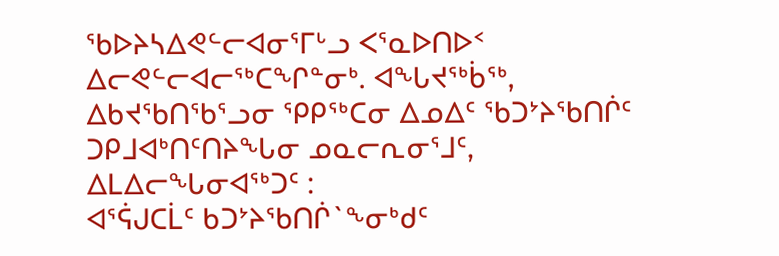ᖃᐅᔨᓴᐃᕙᓪᓕᐊᓂᕐᒥᒡᓗ ᐸᕐᓇᐅᑎᐅᑉ ᐃᓕᕙᓪᓕᐊᓕᖅᑕᖏᓐᓂᒃ. ᐊᖓᔪᖅᑳᖅ, ᐃᑲᔪᖃᑎᖃᕐᓗᓂ ᕿᑭᖅᑕᓂ ᐃᓄᐃᑦ ᖃᑐᔾᔨᖃᑎᒌᑦ ᑐᑭᒧᐊᒃᑎᑦᑎᔨᖓᓂ ᓄᓇᓕᕆᓂᕐᒧᑦ, ᐃᒪᐃᓕᖓᓂᐊᖅᑐᑦ :
ᐊᕐᕌᒍᑕᒫᑦ ᑲᑐᔾᔨᖃᑎᒌ`ᖕᓂᒃᑯᑦ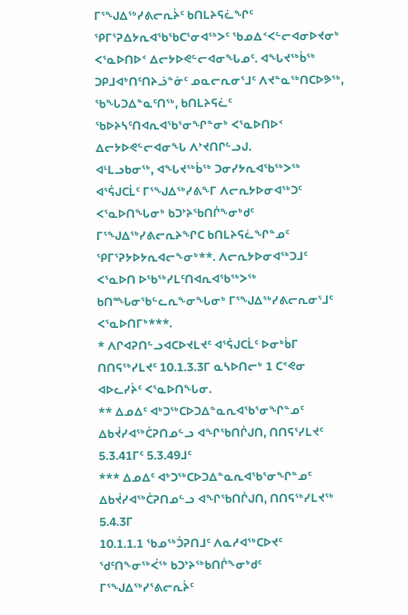ᒥᕐᖑᐃᖅᓯᕕᓕᕆᔩᑦ ᑲᑎᒪᔨᕋᓛᖏᑦ ᕿᒥᕐᕈᐃᔭᕆᐊᖃᖃᑕᕐᓂᐊᖅᐳᑦ ᖃᓄᐃᑉᐸᓪᓕᐊᓂᐅᔪᓂᒃ ᐸᕐᓇᐅᑎᐅᑉ ᐃᓕᔭᐅᕙᓪᓕᐊᓂᖓᓄᑦ. ᐊᖓᔪᖅᑳᖅ ᑐᑭᒧᐊᒃᑎᑦᑎᔨᓘᓐᓃᑦ ᓄᓇᓕᕆᓂᕐᒧᑦ ᐱᔪᓐᓇᖅᑎᑕᐅᕗᖅ, ᖃᖓᑐᐃᓐᓇᑦᑎᖅ, ᑲᑎᒪᔨᕋᓛᑦ ᖃᐅᔨᓴᑦᑎᐊᕆᐊᖃᕐᓂᖏᓐᓂᒃ ᐸᕐᓇᐅᑎᐅᑉ ᐃᓕᔭᐅᕙᓪᓕᐊᓂᖓ ᐱᔾᔪᑎᒋᓪᓗᒍ.
ᐊᒻᒪᓗᑲᓂᖅ, ᐊᖓᔪᖅᑳᖅ ᑐᓂᓯᔭᕆᐊᖃᖅᐳᖅ ᐊᕐᕌᒍᑕᒫᑦ ᒥᕐᖑᐃᖅᓯᕕᖕᒥ ᐱᓕᕆᔭᐅᓂᐊᖅᑐᑦ ᐸᕐᓇᐅᑎᖓᓂᒃ ᑲᑐᔾᔨᖃᑎᒌᖕᓂᒃᑯᑦ ᒥᕐᖑᐃᖅᓯᕕᓕᕆᔨᖏᑕ ᑲᑎᒪᔨᕋᓛᖏᓐᓄᑦ ᕿᒥᕐᕈᔭᐅᔭᕆᐊᓕᖕᓂᒃ**. ᐱᓕᕆᔭᐅᓂᐊᖅᑐᒧᑦ ᐸᕐᓇᐅᑎ ᐅᖃᖅᓯᒪᑦᑎᐊᕆᐊᖃᖅᐳᖅ ᑲᑎᙵᓂᖃᓪᓚᕆᖕᓂᖓᓂᒃ ᒥᕐᖑᐃᖅᓯᕕᓕᕆᓂᕐᒧᑦ ᐸᕐᓇᐅᑎᒥᒃ***.
* ᐱᒋᐊᕈᑎᓪᓗᐊᑕᐅᔪᒪᔪᑦ ᐊᕐᕌᒍᑕᒫᑦ ᐅᓂᒃᑳᒥ ᑎᑎᕋᖅᓯᒪᔪᑦ 10.1.3.3ᒥ ᓇᓴᐅᑎᓕᒃ 1 ᑕᕝᕙᓂ ᐊᐅᓚᓯᔩᑦ ᐸᕐᓇᐅᑎᖓᓂ.
** ᐃᓄᐃᑦ ᐊᒃᑐᖅᑕᐅᑐᐃᓐᓇᕆᐊᖃᕐᓂᖏᓐᓄᑦ ᐃᑲᔫᓯᐊᖅᑖᕈᑎᓄᓪᓗ ᐊᖏᖃᑎᒌᒍᑎ, ᑎᑎᕋᕐᓯᒪᔪᑦ 5.3.41ᒥᑦ 5.3.49ᒧᑦ
*** ᐃᓄᐃᑦ ᐊᒃᑐᖅᑕᐅᑐᐃᓐᓇᕆᐊᖃᕐᓂᖏᓐᓄᑦ ᐃᑲᔫᓯᐊᖅᑖᕈᑎᓄᓪᓗ ᐊᖏᖃᑎᒌᒍᑎ, ᑎᑎᕋᖅᓯᒪᔪᖅ 5.4.3ᒥ
10.1.1.1 ᖃᓄᖅᑑᕈᑎᒧᑦ ᐱᓇᓱᐊᖅᑕᐅᔪᑦ
ᖁᑦᑎᖕᓂᖅᐹᖅ ᑲᑐᔾᔨᖅᑲᑎᒌᖕᓂᒃᑯᑦ ᒥᕐᖑᐃᖅᓯᕐᕕᓕᕆᔩᑦ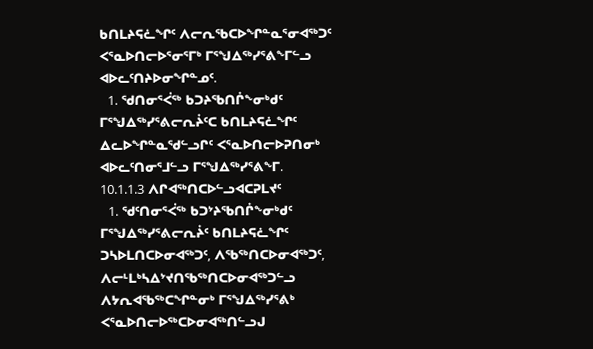ᑲᑎᒪᔨᕋᓛᖏᑦ ᐱᓕᕆᖃᑕᐅᖏᓐᓇᕐᓂᐊᖅᑐᑦ ᐸᕐᓇᐅᑎᓕᐅᕐᓂᕐᒥᒃ ᒥᕐᖑᐃᖅᓯᕐᕕᖕᒥᓪᓗ ᐊᐅᓚᑦᑎᔨᐅᓂᖏᓐᓄᑦ.
  1. ᖁᑎᓂᕐᐹᖅ ᑲᑐᔨᖃᑎᒌᖕᓂᒃᑯᑦ ᒥᕐᖑᐃᖅᓯᕐᕕᓕᕆᔩᑦᑕ ᑲᑎᒪᔨᕋᓛᖏᑦ ᐃᓚᐅᖏᓐᓇᖁᓪᓗᒋᑦ ᐸᕐᓇᐅᑎᓕᐅᕈᑎᓂᒃ ᐊᐅᓚᑦᑎᓂᕐᒧᓪᓗ ᒥᕐᖑᐃᖅᓯᕐᕕᖕᒥ.
10.1.1.3 ᐱᒋᐊᖅᑎᑕᐅᓪᓗᐊᑕᕈᒪᔪᑦ
  1. ᖁᑦᑎᓂᕐᐹᖅ ᑲᑐᔾᔨᖃᑎᒌᖕᓂᒃᑯᑦ ᒥᕐᖑᐃᖅᓯᕐᕕᓕᕆᔩᑦ ᑲᑎᒪᔨᕋᓛᖏᑦ ᑐᓴᐅᒪᑎᑕᐅᓂᐊᖅᑐᑦ, ᐱᖃᖅᑎᑕᐅᓂᐊᖅᑐᑦ, ᐱᓕᒻᒪᒃᓴᐃᔾᔪᑎᖃᖅᑎᑕᐅᓂᐊᖅᑐᓪᓗ ᐱᔭᕆᐊᖃᖅᑕᖏᓐᓂᒃ ᒥᕐᖑᐃᖅᓯᕐᕕᒃ ᐸᕐᓇᐅᑎᓕᐅᖅᑕᐅᓂᐊᖅᑎᓪᓗᒍ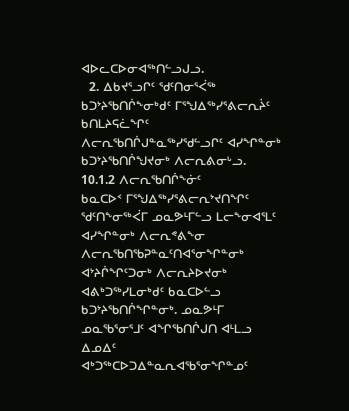ᐊᐅᓚᑕᐅᓂᐊᖅᑎᓪᓗᒍᓗ.
  2. ᐃᑲᔪᕐᓗᒋᑦ ᖁᑦᑎᓂᕐᐹᖅ ᑲᑐᔾᔨᖃᑎᒌᖕᓂᒃᑯᑦ ᒥᕐᖑᐃᖅᓯᕐᕕᓕᕆᔩᑦ ᑲᑎᒪᔨᕋᓛᖏᑦ ᐱᓕᕆᖃᑎᒌᒍᓐᓇᖅᓯᖁᓪᓗᒋᑦ ᐊᓯᖏᓐᓂᒃ ᑲᑐᔾᔨᖃᑎᒌᖑᔪᓂᒃ ᐱᓕᕆᕕᓂᒡᓗ.
10.1.2 ᐱᓕᕆᖃᑎᒌᖕᓃᑦ
ᑲᓇᑕᐅᑉ ᒥᕐᖑᐃᖅᓯᕐᕕᓕᕆᔾᔪᑎᖏᑦ ᖁᑦᑎᖕᓂᖅᐹᒥ ᓄᓇᕗᒻᒥᓪᓗ ᒪᓕᖕᓂᐊᕐᒪᑦ ᐊᓯᖏᓐᓂᒃ ᐱᓕᕆᕝᕕᖕᓂ ᐱᓕᕆᖃᑎᖃᕈᓐᓇᑦᑎᐊᕐᓂᖏᓐᓂᒃ ᐊᔾᔨᒌᖏᑦᑐᓂᒃ ᐱᓕᕆᔨᐅᔪᓂᒃ ᐊᕕᒃᑐᖅᓯᒪᓂᒃᑯᑦ ᑲᓇᑕᐅᓪᓗ ᑲᑐᔾᔨᖃᑎᒌᖏᓐᓂᒃ. ᓄᓇᕗᒻᒥ ᓄᓇᖃᕐᓂᕐᒧᑦ ᐊᖏᖃᑎᒌᒍᑎ ᐊᒻᒪᓗ ᐃᓄᐃᑦ ᐊᒃᑐᖅᑕᐅᑐᐃᓐᓇᕆᐊᖃᕐᓂᖏᓐᓄᑦ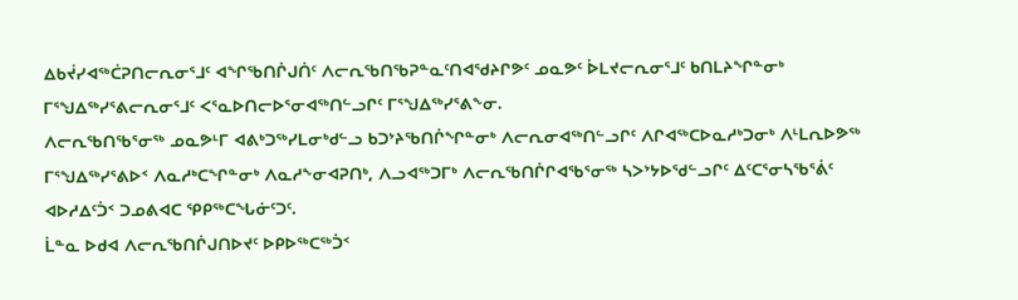ᐃᑲᔫᓯᐊᖅᑖᕈᑎᓕᕆᓂᕐᒧᑦ ᐊᖏᖃᑎᒌᒍᑏᑦ ᐱᓕᕆᖃᑎᖃᕈᓐᓇᑦᑎᐊᖁᔨᒋᕗᑦ ᓄᓇᕗᑦ ᐆᒪᔪᓕᕆᓂᕐᒧᑦ ᑲᑎᒪᔨᖏᓐᓂᒃ ᒥᕐᖑᐃᖅᓯᕐᕕᓕᕆᓂᕐᒧᑦ ᐸᕐᓇᐅᑎᓕᐅᕐᓂᐊᖅᑎᓪᓗᒋᑦ ᒥᕐᖑᐃᖅᓯᕐᕕᖕᓂ.
ᐱᓕᕆᖃᑎᖃᕐᓂᖅ ᓄᓇᕗᒻᒥ ᐊᕕᒃᑐᖅᓯᒪᓂᒃᑯᓪᓗ ᑲᑐᔾᔨᖃᑎᒌᖏᓐᓂᒃ ᐱᓕᕆᓂᐊᖅᑎᓪᓗᒋᑦ ᐱᒋᐊᖅᑕᐅᓇᓱᒃᑐᓂᒃ ᐱᒻᒪᕆᐅᕗᖅ ᒥᕐᖑᐃᖅᓯᕐᕕᐅᑉ ᐱᓇᓱᒃᑕᖏᓐᓂᒃ ᐱᓇᓱᖕᓂᐊᕈᑎᒃ, ᐱᓗᐊᖅᑐᒥᒃ ᐱᓕᕆᖃᑎᒌᒋᐊᖃᕐᓂᖅ ᓴᐳᔾᔭᐅᖁᓪᓗᒋᑦ ᐃᑦᑕᕐᓂᓴᖃᕐᕖᑦ ᐊᐅᓱᐃᑦᑑᑉ ᑐᓄᕕᐊᑕ ᕿᑭᖅᑕᖓᓃᑦᑐᑦ.
ᒫᓐᓇ ᐅᑯᐊ ᐱᓕᕆᖃᑎᒌᒍᑎᐅᔪᑦ ᐅᑭᐅᖅᑕᖅᑑᑉ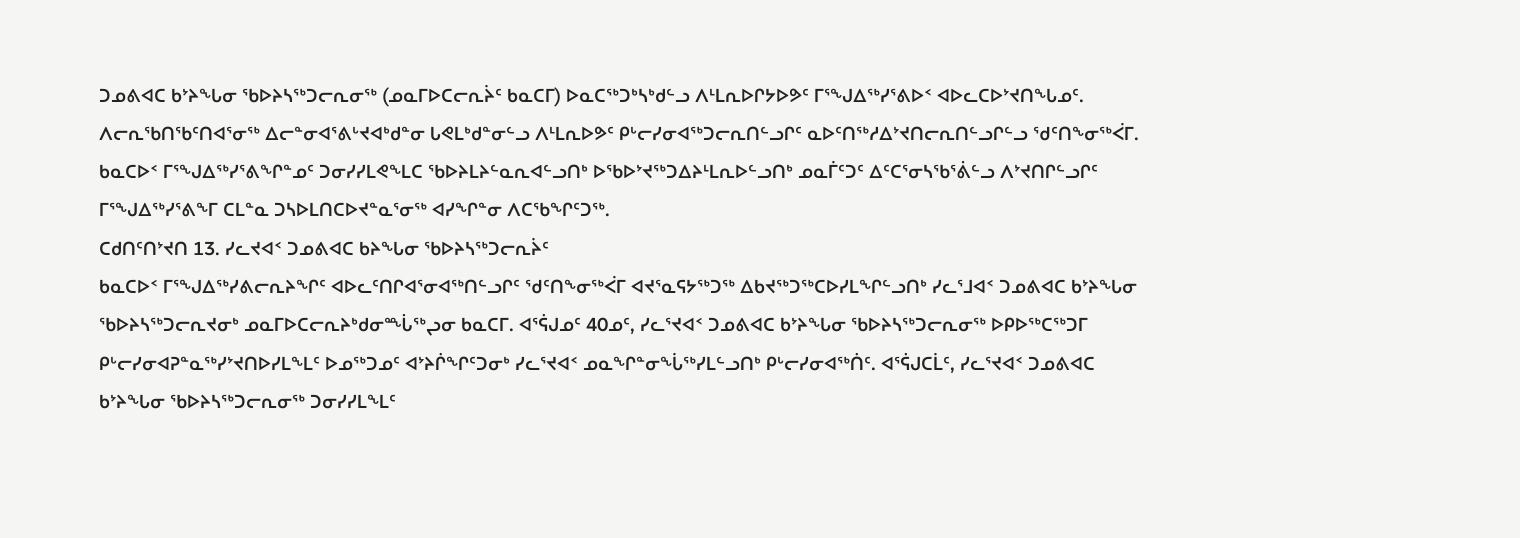ᑐᓄᕕᐊᑕ ᑲᔾᔨᖓᓂ ᖃᐅᔨᓴᖅᑐᓕᕆᓂᖅ (ᓄᓇᒥᐅᑕᓕᕆᔩᑦ ᑲᓇᑕᒥ) ᐅᓇᑕᖅᑐᒃᓴᒃᑯᓪᓗ ᐱᒻᒪᕆᐅᒋᔭᐅᕗᑦ ᒥᕐᖑᐃᖅᓯᕐᕕᐅᑉ ᐊᐅᓚᑕᐅᔾᔪᑎᖓᓄᑦ.
ᐱᓕᕆᖃᑎᖃᑦᑎᐊᕐᓂᖅ ᐃᓕᓐᓂᐊᕐᕕᒡᔪᐊᒃᑯᓐᓂ ᒐᕙᒪᒃᑯᓐᓂᓪᓗ ᐱᒻᒪᕆᐅᕗᑦ ᑭᒡᓕᓯᓂᐊᖅᑐᓕᕆᑎᓪᓗᒋᑦ ᓇᐅᑦᑎᖅᓱᐃᔾᔪᑎᓕᕆᑎᓪᓗᒋᓪᓗ ᖁᑦᑎᖕᓂᖅᐹᒥ. ᑲᓇᑕᐅᑉ ᒥᕐᖑᐃᖅᓯᕐᕕᖏᓐᓄᑦ ᑐᓂᓯᓯᒪᕙᖕᒪᑕ ᖃᐅᔨᒪᔨᓪᓇᕆᐊᓪᓗᑎᒃ ᐅᖃᐅᔾᔪᖅᑐᐃᔨᒻᒪᕆᐅᓪᓗᑎᒃ ᓄᓇᒦᑦᑐᑦ ᐃᑦᑕᕐᓂᓴᖃᕐᕖᓪᓗ ᐱᔾᔪᑎᒋᓪᓗᒋᑦ ᒥᕐᖑᐃᖅᓯᕐᕕᖕᒥ ᑕᒪᓐᓇ ᑐᓴᐅᒪᑎᑕᐅᔪᓐᓇᕐᓂᖅ ᐊᓯᖏᓐᓂ ᐱᑕᖃᖏᑦᑐᖅ.
ᑕᑯᑎᑦᑎᔾᔪᑎ 13. ᓯᓚᔪᐊᑉ ᑐᓄᕕᐊᑕ ᑲᔨᖓᓂ ᖃᐅᔨᓴᖅᑐᓕᕆᔩᑦ
ᑲᓇᑕᐅᑉ ᒥᕐᖑᐃᖅᓯᕕᓕᕆᔨᖏᑦ ᐊᐅᓚᑦᑎᒋᐊᕐᓂᐊᖅᑎᓪᓗᒋᑦ ᖁᑦᑎᖕᓂᖅᐹᒥ ᐊᔪᕐᓇᕋᔭᖅᑐᖅ ᐃᑲᔪᖅᑐᖅᑕᐅᓯᒪᖏᓪᓗᑎᒃ ᓯᓚᕐᒧᐊᑉ ᑐᓄᕕᐊᑕ ᑲᔾᔨᖓᓂ ᖃᐅᔨᓴᖅᑐᓕᕆᔪᓂᒃ ᓄᓇᒥᐅᑕᓕᕆᔨᒃᑯᓂᙶᖅᖢᓂ ᑲᓇᑕᒥ. ᐊᕐᕌᒍᓄᑦ 40ᓄᑦ, ᓯᓚᕐᔪᐊᑉ ᑐᓄᕕᐊᑕ ᑲᔾᔨᖓᓂ ᖃᐅᔨᓴᖅᑐᓕᕆᓂᖅ ᐅᑭᐅᖅᑕᖅᑐᒥ ᑭᒡᓕᓯᓂᐊᕈᓐᓇᖅᓯᔾᔪᑎᐅᓯᒪᖕᒪᑦ ᐅᓄᖅᑐᓄᑦ ᐊᔾᔨᒌᖏᑦᑐᓂᒃ ᓯᓚᕐᔪᐊᑉ ᓄᓇᖏᓐᓂᖔᖅᓯᒪᓪᓗᑎᒃ ᑭᒡᓕᓯᓂᐊᖅᑏᑦ. ᐊᕐᕌᒍᑕᒫᑦ, ᓯᓚᕐᔪᐊᑉ ᑐᓄᕕᐊᑕ ᑲᔾᔨᖓᓂ ᖃᐅᔨᓴᖅᑐᓕᕆᓂᖅ ᑐᓂᓯᓯᒪᖕᒪᑦ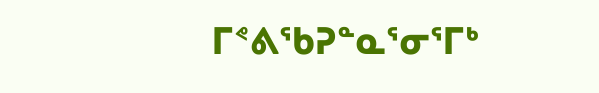ᒥᕝᕕᖃᕈᓐᓇᕐᓂᕐᒥᒃ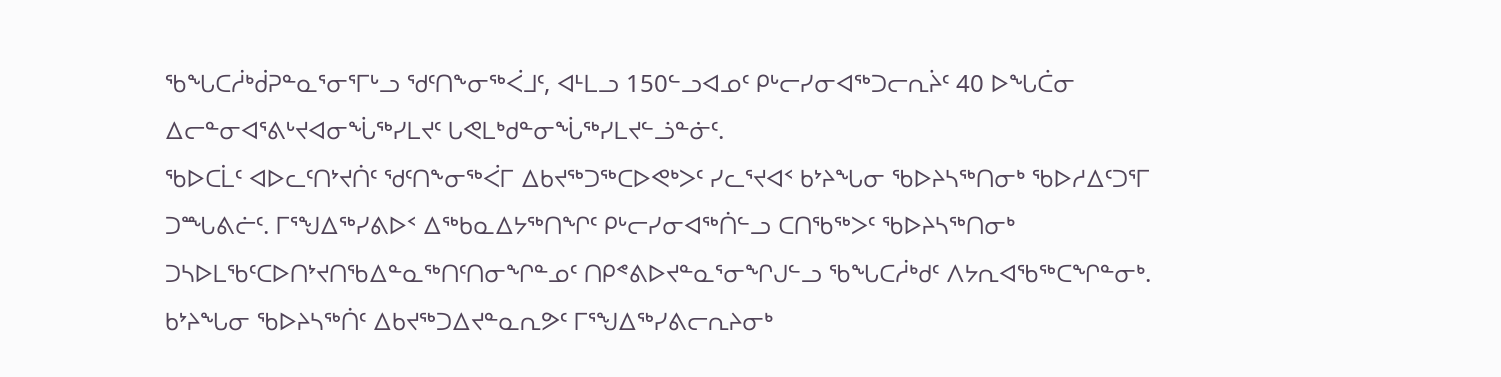ᖃᖓᑕᓲᒃᑰᕈᓐᓇᕐᓂᕐᒥᒡᓗ ᖁᑦᑎᖕᓂᖅᐹᒧᑦ, ᐊᒻᒪᓗ 150ᓪᓗᐊᓄᑦ ᑭᒡᓕᓯᓂᐊᖅᑐᓕᕆᔩᑦ 40 ᐅᖓᑖᓂ ᐃᓕᓐᓂᐊᕐᕕᒡᔪᐊᓂᖔᖅᓯᒪᔪᑦ ᒐᕙᒪᒃᑯᓐᓂᖔᖅᓯᒪᔪᓪᓘᓐᓃᑦ.
ᖃᐅᑕᒫᑦ ᐊᐅᓚᑦᑎᔾᔪᑏᑦ ᖁᑦᑎᖕᓂᖅᐹᒥ ᐃᑲᔪᖅᑐᖅᑕᐅᕙᒃᐳᑦ ᓯᓚᕐᔪᐊᑉ ᑲᔾᔨᖓᓂ ᖃᐅᔨᓴᖅᑎᓂᒃ ᖃᐅᓱᐃᑦᑐᕐᒥ ᑐᙵᕕᓖᑦ. ᒥᕐᖑᐃᖅᓯᕕᐅᑉ ᐃᖅᑲᓇᐃᔭᖅᑎᖏᑦ ᑭᒡᓕᓯᓂᐊᖅᑏᓪᓗ ᑕᑎᖃᖅᐳᑦ ᖃᐅᔨᓴᖅᑎᓂᒃ ᑐᓴᐅᒪᖃᑦᑕᐅᑎᔾᔪᑎᖃᐃᓐᓇᖅᑎᑦᑎᓂᖏᓐᓄᑦ ᑎᑭᕝᕕᐅᔪᓐᓇᕐᓂᖏᒍᓪᓗ ᖃᖓᑕᓲᒃᑯᑦ ᐱᔭᕆᐊᖃᖅᑕᖏᓐᓂᒃ. ᑲᔾᔨᖓᓂ ᖃᐅᔨᓴᖅᑏᑦ ᐃᑲᔪᖅᑐᐃᔪᓐᓇᕆᕗᑦ ᒥᕐᖑᐃᖅᓯᕕᓕᕆᔨᓂᒃ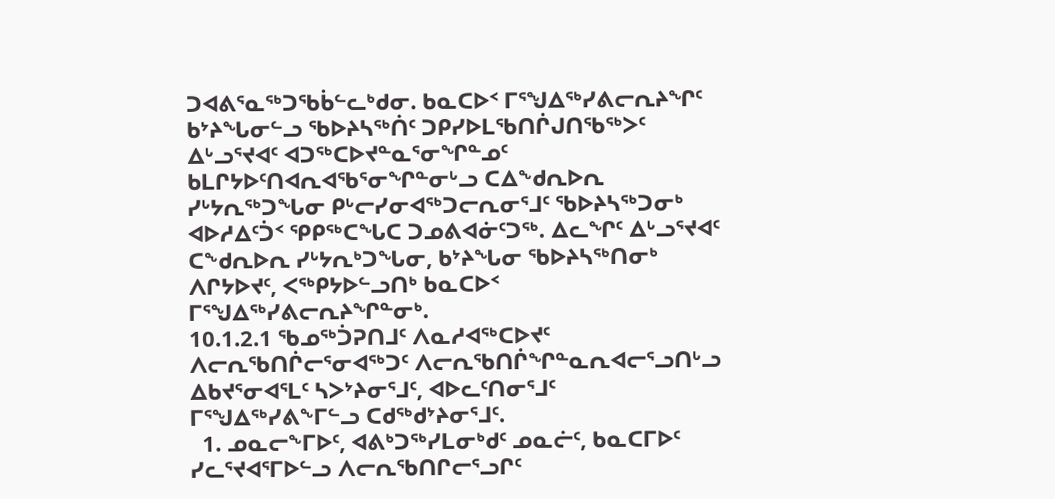ᑐᐊᕕᕐᓇᖅᑐᖃᑳᓪᓚᒃᑯᓂ. ᑲᓇᑕᐅᑉ ᒥᕐᖑᐃᖅᓯᕕᓕᕆᔨᖏᑦ ᑲᔾᔨᖓᓂᓪᓗ ᖃᐅᔨᓴᖅᑏᑦ ᑐᑭᓯᐅᒪᖃᑎᒌᒍᑎᖃᖅᐳᑦ ᐃᒡᓗᕐᔪᐊᑦ ᐊᑐᖅᑕᐅᔪᓐᓇᕐᓂᖏᓐᓄᑦ ᑲᒪᒋᔭᐅᑦᑎᐊᕆᐊᖃᕐᓂᖏᓐᓂᒡᓗ ᑕᐃᖕᑯᕆᐅᕆ ᓯᒡᔭᕆᖅᑐᖓᓂ ᑭᒡᓕᓯᓂᐊᖅᑐᓕᕆᓂᕐᒧᑦ ᖃᐅᔨᓴᖅᑐᓂᒃ ᐊᐅᓱᐃᑦᑑᑉ ᕿᑭᖅᑕᖓᑕ ᑐᓄᕕᐊᓃᑦᑐᖅ. ᐃᓚᖏᑦ ᐃᒡᓗᕐᔪᐊᑦ ᑕᖕᑯᕆᐅᕆ ᓯᒡᔭᕆᒃᑐᖓᓂ, ᑲᔾᔨᖓᓂ ᖃᐅᔨᓴᖅᑎᓂᒃ ᐱᒋᔭᐅᔪᑦ, ᐸᖅᑭᔭᐅᓪᓗᑎᒃ ᑲᓇᑕᐅᑉ ᒥᕐᖑᐃᖅᓯᕕᓕᕆᔨᖏᓐᓂᒃ.
10.1.2.1 ᖃᓄᖅᑑᕈᑎᒧᑦ ᐱᓇᓱᐊᖅᑕᐅᔪᑦ
ᐱᓕᕆᖃᑎᒌᓕᕐᓂᐊᖅᑐᑦ ᐱᓕᕆᖃᑎᒌᖏᓐᓇᕆᐊᓕᕐᓗᑎᒡᓗ ᐃᑲᔪᕐᓂᐊᕐᒪᑦ ᓴᐳᔾᔨᓂᕐᒧᑦ, ᐊᐅᓚᑦᑎᓂᕐᒧᑦ ᒥᕐᖑᐃᖅᓯᕕᖕᒥᓪᓗ ᑕᑯᖅᑯᔾᔨᓂᕐᒧᑦ.
  1. ᓄᓇᓕᖕᒥᐅᑦ, ᐊᕕᒃᑐᖅᓯᒪᓂᒃᑯᑦ ᓄᓇᓖᑦ, ᑲᓇᑕᒥᐅᑦ ᓯᓚᕐᔪᐊᕐᒥᐅᓪᓗ ᐱᓕᕆᖃᑎᒋᓕᕐᓗᒋᑦ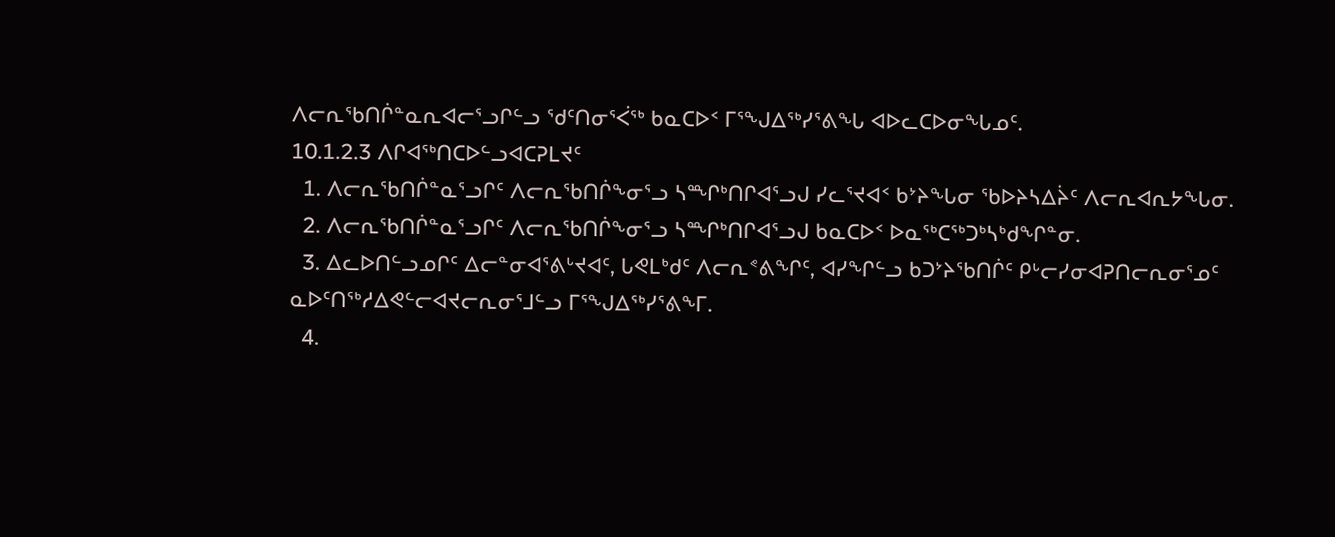ᐱᓕᕆᖃᑎᒌᓐᓇᕆᐊᓕᕐᓗᒋᓪᓗ ᖁᑦᑎᓂᕐᐹᖅ ᑲᓇᑕᐅᑉ ᒥᕐᖑᐃᖅᓯᕐᕕᖓ ᐊᐅᓚᑕᐅᓂᖓᓄᑦ.
10.1.2.3 ᐱᒋᐊᖅᑎᑕᐅᓪᓗᐊᑕᕈᒪᔪᑦ
  1. ᐱᓕᕆᖃᑎᒌᓐᓇᕐᓗᒋᑦ ᐱᓕᕆᖃᑎᒌᖕᓂᕐᓗ ᓴᙱᒃᑎᒋᐊᕐᓗᒍ ᓯᓚᕐᔪᐊᑉ ᑲᔾᔨᖓᓂ ᖃᐅᔨᓴᐃᔩᑦ ᐱᓕᕆᐊᕆᔭᖓᓂ.
  2. ᐱᓕᕆᖃᑎᒌᓐᓇᕐᓗᒋᑦ ᐱᓕᕆᖃᑎᒌᖕᓂᕐᓗ ᓴᙱᒃᑎᒋᐊᕐᓗᒍ ᑲᓇᑕᐅᑉ ᐅᓇᖅᑕᖅᑐᒃᓴᒃᑯᖏᓐᓂ.
  3. ᐃᓚᐅᑎᓪᓗᓄᒋᑦ ᐃᓕᓐᓂᐊᕐᕕᒡᔪᐊᑦ, ᒐᕙᒪᒃᑯᑦ ᐱᓕᕆᕝᕕᖏᑦ, ᐊᓯᖏᓪᓗ ᑲᑐᔾᔨᖃᑎᒌᑦ ᑭᒡᓕᓯᓂᐊᕈᑎᓕᕆᓂᕐᓄᑦ ᓇᐅᑦᑎᖅᓱᐃᕙᓪᓕᐊᔪᓕᕆᓂᕐᒧᓪᓗ ᒥᕐᖑᐃᖅᓯᕐᕕᖕᒥ.
  4.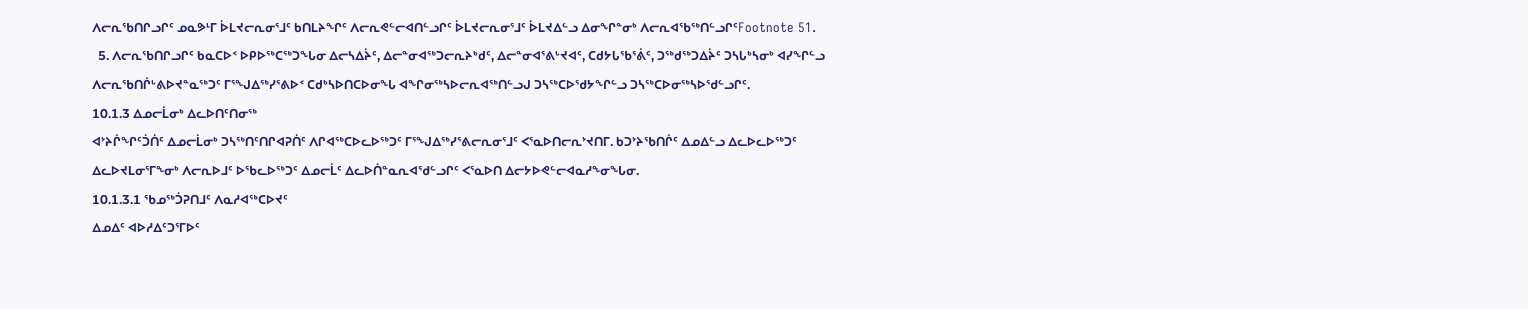ᐱᓕᕆᖃᑎᒋᓗᒋᑦ ᓄᓇᕗᒻᒥ ᐆᒪᔪᓕᕆᓂᕐᒧᑦ ᑲᑎᒪᔨᖏᑦ ᐱᓕᕆᕙᓪᓕᐊᑎᓪᓗᒋᑦ ᐆᒪᔪᓕᕆᓂᕐᒧᑦ ᐆᒪᔪᐃᓪᓗ ᐃᓂᖏᓐᓂᒃ ᐱᓕᕆᐊᖃᖅᑎᓪᓗᒋᑦFootnote 51.
  5. ᐱᓕᕆᖃᑎᒋᓗᒋᑦ ᑲᓇᑕᐅᑉ ᐅᑭᐅᖅᑕᖅᑐᖓᓂ ᐃᓕᓴᐃᔩᑦ, ᐃᓕᓐᓂᐊᖅᑐᓕᕆᔨᒃᑯᑦ, ᐃᓕᓐᓂᐊᕐᕕᒡᔪᐊᑦ, ᑕᑯᔭᒐᖃᕐᕖᑦ, ᑐᖅᑯᖅᑐᐃᔩᑦ ᑐᓴᒐᒃᓴᓂᒃ ᐊᓯᖏᓪᓗ ᐱᓕᕆᖃᑎᒌᒡᕕᐅᔪᓐᓇᖅᑐᑦ ᒥᕐᖑᐃᖅᓯᕐᕕᐅᑉ ᑕᑯᒃᓴᐅᑎᑕᐅᓂᖓ ᐊᖏᓂᖅᓴᐅᓕᕆᐊᖅᑎᓪᓗᒍ ᑐᓴᖅᑕᐅᖁᔭᖏᓪᓗ ᑐᓴᖅᑕᐅᓂᖅᓴᐅᖁᓪᓗᒋᑦ.
10.1.3 ᐃᓄᓕᒫᓂᒃ ᐃᓚᐅᑎᑦᑎᓂᖅ
ᐊᔾᔨᒌᖏᑦᑑᑏᑦ ᐃᓄᓕᒫᓂᒃ ᑐᓴᖅᑎᑦᑎᒋᐊᕈᑏᑦ ᐱᒋᐊᖅᑕᐅᓚᐅᖅᑐᑦ ᒥᕐᖑᐃᖅᓯᕐᕕᓕᕆᓂᕐᒧᑦ ᐸᕐᓇᐅᑎᓕᕆᔾᔪᑎᒥ. ᑲᑐᔾᔨᖃᑎᒌᑦ ᐃᓄᐃᓪᓗ ᐃᓚᐅᓚᐅᖅᑐᑦ ᐃᓚᐅᔪᒪᓂᕐᒥᖕᓂᒃ ᐱᓕᕆᐅᒧᑦ ᐅᖃᓚᐅᖅᑐᑦ ᐃᓄᓕᒫᑦ ᐃᓚᐅᑏᓐᓇᕆᐊᖁᓪᓗᒋᑦ ᐸᕐᓇᐅᑎ ᐃᓕᔭᐅᕙᓪᓕᐊᓇᓱᖕᓂᖓᓂ.
10.1.3.1 ᖃᓄᖅᑑᕈᑎᒧᑦ ᐱᓇᓱᐊᖅᑕᐅᔪᑦ
ᐃᓄᐃᑦ ᐊᐅᓱᐃᑦᑐᕐᒥᐅᑦ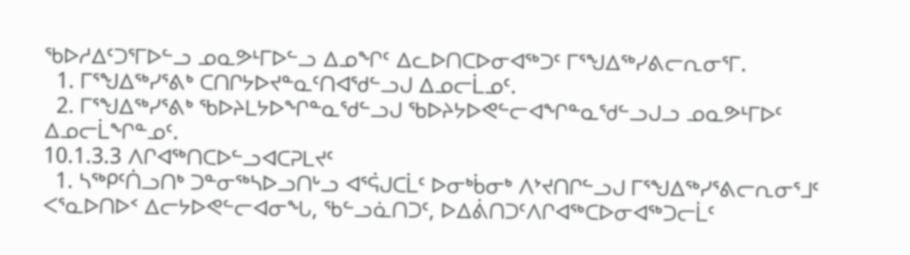ᖃᐅᓱᐃᑦᑐᕐᒥᐅᓪᓗ ᓄᓇᕗᒻᒥᐅᓪᓗ ᐃᓄᖏᑦ ᐃᓚᐅᑎᑕᐅᓂᐊᖅᑐᑦ ᒥᕐᖑᐃᖅᓯᕕᓕᕆᓂᕐᒥ.
  1. ᒥᕐᖑᐃᖅᓯᕐᕕᒃ ᑕᑎᒋᔭᐅᔪᓐᓇᑦᑎᐊᖁᓪᓗᒍ ᐃᓄᓕᒫᓄᑦ.
  2. ᒥᕐᖑᐃᖅᓯᕐᕕᒃ ᖃᐅᔨᒪᔭᐅᖏᓐᓇᖁᓪᓗᒍ ᖃᐅᔨᔭᐅᕙᓪᓕᐊᖏᓐᓇᖁᓪᓗᒍᓗ ᓄᓇᕗᒻᒥᐅᑦ ᐃᓄᓕᒫᖏᓐᓄᑦ.
10.1.3.3 ᐱᒋᐊᖅᑎᑕᐅᓪᓗᐊᑕᕈᒪᔪᑦ
  1. ᓴᖅᑭᑦᑏᓗᑎᒃ ᑐᓐᓂᖅᓴᐅᓗᑎᒡᓗ ᐊᕐᕌᒍᑕᒫᑦ ᐅᓂᒃᑳᓂᒃ ᐱᔾᔪᑎᒋᓪᓗᒍ ᒥᕐᖑᐃᖅᓯᕐᕕᓕᕆᓂᕐᒧᑦ ᐸᕐᓇᐅᑎᐅᑉ ᐃᓕᔭᐅᕙᓪᓕᐊᓂᖓ, ᖃᓪᓗᓈᑎᑐᑦ, ᐅᐃᕖᑎᑐᑦᐱᒋᐊᖅᑕᐅᓂᐊᖅᑐᓕᒫᑦ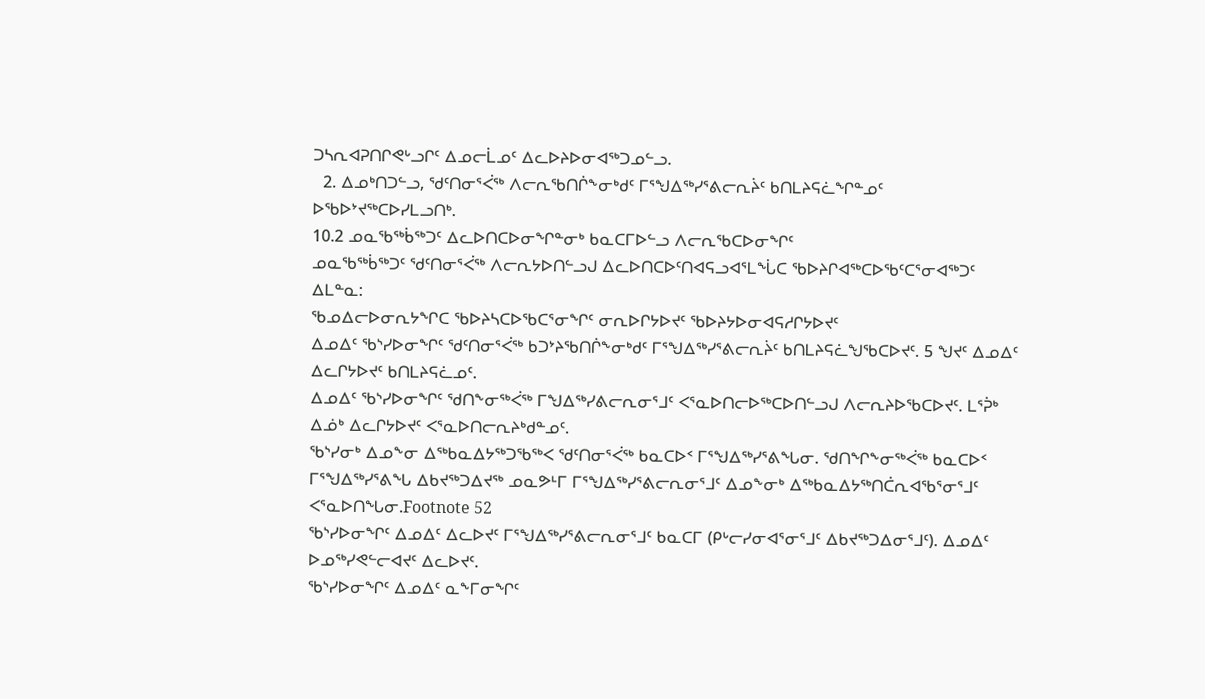ᑐᓴᕆᐊᕈᑎᒋᕙᒡᓗᒋᑦ ᐃᓄᓕᒫᓄᑦ ᐃᓚᐅᔨᐅᓂᐊᖅᑐᓄᓪᓗ.
  2. ᐃᓄᒃᑎᑐᓪᓗ, ᖁᑦᑎᓂᕐᐹᖅ ᐱᓕᕆᖃᑎᒌᖕᓂᒃᑯᑦ ᒥᕐᖑᐃᖅᓯᕐᕕᓕᕆᔩᑦ ᑲᑎᒪᔨᕋᓛᖏᓐᓄᑦ ᐅᖃᐅᔾᔪᖅᑕᐅᓯᒪᓗᑎᒃ.
10.2 ᓄᓇᖃᖅᑳᖅᑐᑦ ᐃᓚᐅᑎᑕᐅᓂᖏᓐᓂᒃ ᑲᓇᑕᒥᐅᓪᓗ ᐱᓕᕆᖃᑕᐅᓂᖏᑦ
ᓄᓇᖃᖅᑳᖅᑐᑦ ᖁᑦᑎᓂᕐᐹᖅ ᐱᓕᕆᔭᐅᑎᓪᓗᒍ ᐃᓚᐅᑎᑕᐅᑦᑎᐊᕋᓗᐊᕐᒪᖔᑕ ᖃᐅᔨᒋᐊᖅᑕᐅᖃᑦᑕᕐᓂᐊᖅᑐᑦ ᐃᒪᓐᓇ:
ᖃᓄᐃᓕᐅᓂᕆᔭᖏᑕ ᖃᐅᔨᓴᑕᐅᖃᑕᕐᓂᖏᑦ ᓂᕆᐅᒋᔭᐅᔪᑦ ᖃᐅᔨᔭᐅᓂᐊᕋᓱᒋᔭᐅᔪᑦ
ᐃᓄᐃᑦ ᖃᔅᓯᐅᓂᖏᑦ ᖁᑦᑎᓂᕐᐹᖅ ᑲᑐᔾᔨᖃᑎᒌᖕᓂᒃᑯᑦ ᒥᕐᖑᐃᖅᓯᕐᕕᓕᕆᔩᑦ ᑲᑎᒪᔨᕋᓛᖑᖃᑕᐅᔪᑦ. 5 ᖑᔪᑦ ᐃᓄᐃᑦ ᐃᓚᒋᔭᐅᔪᑦ ᑲᑎᒪᔨᕋᓛᓄᑦ.
ᐃᓄᐃᑦ ᖃᔅᓯᐅᓂᖏᑦ ᖁᑎᖕᓂᖅᐹᖅ ᒥᖑᐃᖅᓯᕕᓕᕆᓂᕐᒧᑦ ᐸᕐᓇᐅᑎᓕᐅᖅᑕᐅᑎᓪᓗᒍ ᐱᓕᕆᔨᐅᖃᑕᐅᔪᑦ. ᒪᕐᕉᒃ ᐃᓅᒃ ᐃᓚᒋᔭᐅᔪᑦ ᐸᕐᓇᐅᑎᓕᕆᔨᒃᑯᓐᓄᑦ.
ᖃᔅᓯᓂᒃ ᐃᓄᖕᓂ ᐃᖅᑲᓇᐃᔭᖅᑐᖃᖅᐸ ᖁᑦᑎᓂᕐᐹᖅ ᑲᓇᑕᐅᑉ ᒥᕐᖑᐃᖅᓯᕐᕕᖓᓂ. ᖁᑎᖏᖕᓂᖅᐹᖅ ᑲᓇᑕᐅᑉ ᒥᕐᖑᐃᖅᓯᕐᕕᖓ ᐃᑲᔪᖅᑐᐃᔪᖅ ᓄᓇᕗᒻᒥ ᒥᕐᖑᐃᖅᓯᕐᕕᓕᕆᓂᕐᒧᑦ ᐃᓄᖕᓂᒃ ᐃᖅᑲᓇᐃᔭᖅᑎᑖᕆᐊᖃᕐᓂᕐᒧᑦ ᐸᕐᓇᐅᑎᖓᓂ.Footnote 52
ᖃᔅᓯᐅᓂᖏᑦ ᐃᓄᐃᑦ ᐃᓚᐅᔪᑦ ᒥᕐᖑᐃᖅᓯᕐᕕᓕᕆᓂᕐᒧᑦ ᑲᓇᑕᒥ (ᑭᒡᓕᓯᓂᐊᕐᓂᕐᒧᑦ ᐃᑲᔪᖅᑐᐃᓂᕐᒧᑦ). ᐃᓄᐃᑦ ᐅᓄᖅᓯᕙᓪᓕᐊᔪᑦ ᐃᓚᐅᔪᑦ.
ᖃᔅᓯᐅᓂᖏᑦ ᐃᓄᐃᑦ ᓇᖕᒥᓂᖏᑦ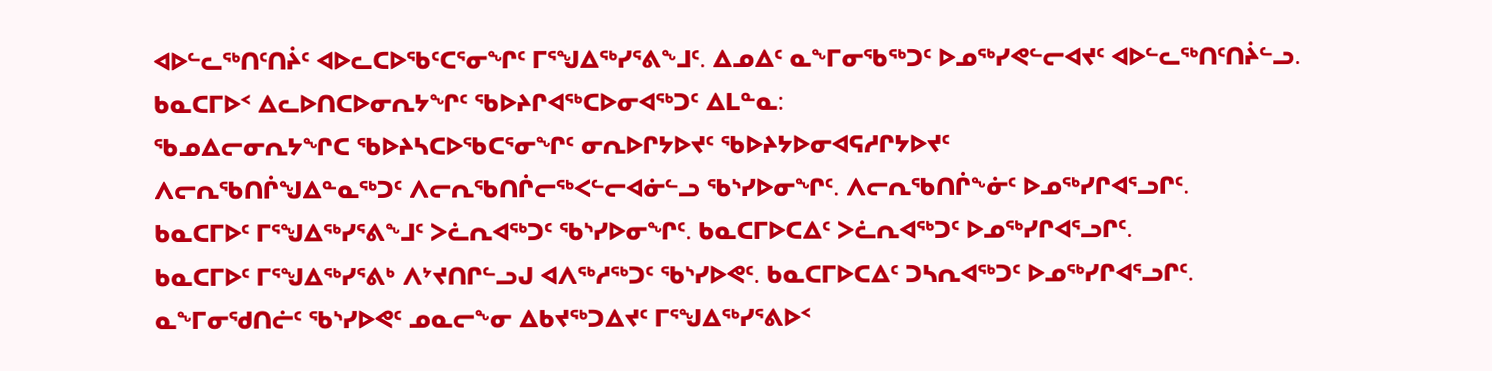ᐊᐅᓪᓚᖅᑎᑦᑎᔩᑦ ᐊᐅᓚᑕᐅᖃᑦᑕᕐᓂᖏᑦ ᒥᕐᖑᐃᖅᓯᕐᕕᖕᒧᑦ. ᐃᓄᐃᑦ ᓇᖕᒥᓂᖃᖅᑐᑦ ᐅᓄᖅᓯᕙᓪᓕᐊᔪᑦ ᐊᐅᓪᓚᖅᑎᑦᑎᔩᓪᓗ.
ᑲᓇᑕᒥᐅᑉ ᐃᓚᐅᑎᑕᐅᓂᕆᔭᖏᑦ ᖃᐅᔨᒋᐊᖅᑕᐅᓂᐊᖅᑐᑦ ᐃᒪᓐᓇ:
ᖃᓄᐃᓕᓂᕆᔭᖏᑕ ᖃᐅᔨᓴᑕᐅᖃᑕᕐᓂᖏᑦ ᓂᕆᐅᒋᔭᐅᔪᑦ ᖃᐅᔨᔭᐅᓂᐊᕋᓱᒋᔭᐅᔪᑦ
ᐱᓕᕆᖃᑎᒌᖑᐃᓐᓇᖅᑐᑦ ᐱᓕᕆᖃᑎᒌᓕᖅᐸᓪᓕᐊᓃᓪᓗ ᖃᔅᓯᐅᓂᖏᑦ. ᐱᓕᕆᖃᑎᒌᖕᓃᑦ ᐅᓄᖅᓯᒋᐊᕐᓗᒋᑦ.
ᑲᓇᑕᒥᐅᑦ ᒥᕐᖑᐃᖅᓯᕐᕕᖕᒧᑦ ᐳᓛᕆᐊᖅᑐᑦ ᖃᔅᓯᐅᓂᖏᑦ. ᑲᓇᑕᒥᐅᑕᐃᑦ ᐳᓛᕆᐊᖅᑐᑦ ᐅᓄᖅᓯᒋᐊᕐᓗᒋᑦ.
ᑲᓇᑕᒥᐅᑦ ᒥᕐᖑᐃᖅᓯᕐᕕᒃ ᐱᔾᔪᑎᒋᓪᓗᒍ ᐊᐱᖅᓱᖅᑐᑦ ᖃᔅᓯᐅᕙᑦ. ᑲᓇᑕᒥᐅᑕᐃᑦ ᑐᓴᕆᐊᖅᑐᑦ ᐅᓄᖅᓯᒋᐊᕐᓗᒋᑦ.
ᓇᖕᒥᓂᖁᑎᓖᑦ ᖃᔅᓯᐅᕙᑦ ᓄᓇᓕᖕᓂ ᐃᑲᔪᖅᑐᐃᔪᑦ ᒥᕐᖑᐃᖅᓯᕐᕕᐅᑉ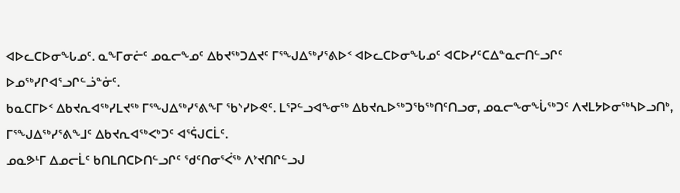ᐊᐅᓚᑕᐅᓂᖓᓄᑦ. ᓇᖕᒥᓂᓖᑦ ᓄᓇᓕᖕᓄᑦ ᐃᑲᔪᖅᑐᐃᔪᑦ ᒥᕐᖑᐃᖅᓯᕐᕕᐅᑉ ᐊᐅᓚᑕᐅᓂᖓᓄᑦ ᐊᑕᐅᓯᑦᑕᐃᓐᓇᓕᑎᓪᓗᒋᑦ ᐅᓄᖅᓯᒋᐊᕐᓗᒋᓪᓘᓐᓃᑦ.
ᑲᓇᑕᒥᐅᑉ ᐃᑲᔪᕆᐊᖅᓯᒪᔪᖅ ᒥᕐᖑᐃᖅᓯᕐᕕᖕᒥ ᖃᔅᓯᐅᕙᑦ. ᒪᕐᕈᓪᓗᐊᖕᓂᖅ ᐃᑲᔪᕆᐅᖅᑐᖃᖅᑎᑦᑎᓗᓂ, ᓄᓇᓕᖕᓂᖔᖅᑐᑦ ᐱᔪᒪᔭᐅᓂᖅᓴᐅᓗᑎᒃ, ᒥᕐᖑᐃᖅᓯᕐᕕᖕᒧᑦ ᐃᑲᔪᕆᐊᖅᐸᒃᑐᑦ ᐊᕐᕌᒍᑕᒫᑦ.
ᓄᓇᕗᒻᒥ ᐃᓄᓕᒫᑦ ᑲᑎᒪᑎᑕᐅᑎᓪᓗᒋᑦ ᖁᑦᑎᓂᕐᐹᖅ ᐱᔾᔪᑎᒋᓪᓗᒍ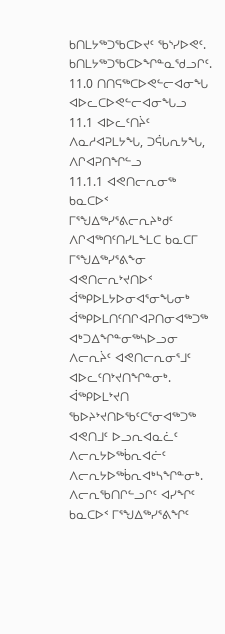ᑲᑎᒪᔭᖅᑐᖃᑕᐅᔪᑦ ᖃᔅᓯᐅᕙᑦ. ᑲᑎᒪᔭᖅᑐᖃᑕᐅᖏᓐᓇᖁᓗᒋᑦ.
11.0 ᑎᑎᕋᖅᑕᐅᕙᓪᓕᐊᓂᖓ ᐊᐅᓚᑕᐅᕙᓪᓕᐊᓂᖓᓗ
11.1 ᐊᐅᓚᑦᑎᔩᑦ ᐱᓇᓱᐊᕈᒪᔭᖓ, ᑐᕌᒐᕆᔭᖓ, ᐱᒋᐊᕈᑎᖏᓪᓗ
11.1.1 ᐊᕙᑎᓕᕆᓂᖅ
ᑲᓇᑕᐅᑉ ᒥᕐᖑᐃᖅᓯᕐᕕᓕᕆᔨᒃᑯᑦ ᐱᒋᐊᖅᑎᑦᑎᓯᒪᖕᒪᑕ ᑲᓇᑕᒥ ᒥᕐᖑᐃᖅᓯᕐᕕᖕᓂ ᐊᕙᑎᓕᕆᔾᔪᑎᐅᑉ ᐋᖅᑭᐅᒪᔭᐅᓂᐊᕐᓂᖓᓂᒃ ᐋᖅᑭᐅᒪᑎᑦᑎᒋᐊᕈᑎᓂᐊᖅᑐᖅ ᐊᒃᑐᐃᖏᓐᓂᖅᓴᐅᓗᓂ ᐱᓕᕆᔩᑦ ᐊᕙᑎᓕᕆᓂᕐᒧᑦ ᐊᐅᓚᑦᑎᔾᔪᑎᖏᓐᓂᒃ. ᐋᖅᑭᐅᒪᔾᔪᑎ ᖃᐅᔨᔾᔪᑎᐅᖃᑦᑕᕐᓂᐊᖅᑐᖅ ᐊᕙᑎᒧᑦ ᐅᓗᕆᐊᓇᓛᑦ ᐱᓕᕆᔭᐅᖅᑳᕆᐊᓖᑦ ᐱᓕᕆᔭᐅᖅᑳᕆᐊᒃᓴᖏᓐᓂᒃ.
ᐱᓕᕆᖃᑎᒋᓪᓗᒋᑦ ᐊᓯᖏᑦ ᑲᓇᑕᐅᑉ ᒥᕐᖑᐃᖅᓯᕐᕕᖏᑦ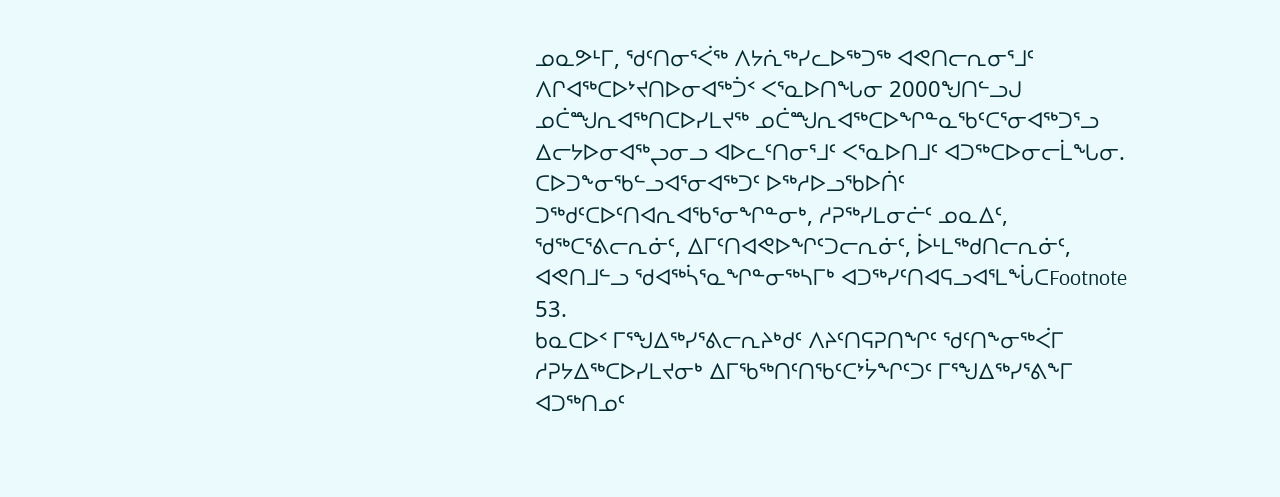ᓄᓇᕗᒻᒥ, ᖁᑦᑎᓂᕐᐹᖅ ᐱᔭᕇᖅᓯᓚᐅᖅᑐᖅ ᐊᕙᑎᓕᕆᓂᕐᒧᑦ ᐱᒋᐊᖅᑕᐅᔾᔪᑎᐅᓂᐊᖅᑑᑉ ᐸᕐᓇᐅᑎᖓᓂ 2000ᖑᑎᓪᓗᒍ ᓄᑖᙳᕆᐊᖅᑎᑕᐅᓯᒪᔪᖅ ᓄᑖᙳᕆᐊᖅᑕᐅᖏᓐᓇᖃᑦᑕᕐᓂᐊᖅᑐᕐᓗ ᐃᓕᔭᐅᓂᐊᖅᖢᓂᓗ ᐊᐅᓚᑦᑎᓂᕐᒧᑦ ᐸᕐᓇᐅᑎᒧᑦ ᐊᑐᖅᑕᐅᓂᓕᒫᖓᓂ. ᑕᐅᑐᖕᓂᖃᓪᓗᐊᕐᓂᐊᖅᑐᑦ ᐅᖅᓱᐅᓗᖃᐅᑏᑦ ᑐᖅᑯᑦᑕᐅᑦᑎᐊᕆᐊᖃᕐᓂᖏᓐᓂᒃ, ᓱᕈᖅᓯᒪᓂᓖᑦ ᓄᓇᐃᑦ, ᖁᖅᑕᕐᕕᓕᕆᓃᑦ, ᐃᒥᑦᑎᐊᕙᐅᖏᑦᑐᓕᕆᓃᑦ, ᐆᒻᒪᖅᑯᑎᓕᕆᓃᑦ, ᐊᕙᑎᒧᓪᓗ ᖁᐊᖅᓵᕐᓇᖏᓐᓂᖅᓴᒥᒃ ᐊᑐᖅᓯᑦᑎᐊᕋᓗᐊᕐᒪᖔᑕFootnote 53.
ᑲᓇᑕᐅᑉ ᒥᕐᖑᐃᖅᓯᕐᕕᓕᕆᔨᒃᑯᑦ ᐱᔨᑦᑎᕋᕈᑎᖏᑦ ᖁᑦᑎᖕᓂᖅᐹᒥ ᓱᕈᔭᐃᖅᑕᐅᓯᒪᔪᓂᒃ ᐃᒥᖃᖅᑎᑦᑎᖃᑦᑕᔾᔮᖏᑦᑐᑦ ᒥᕐᖑᐃᖅᓯᕐᕕᖕᒥ ᐊᑐᖅᑎᓄᑦ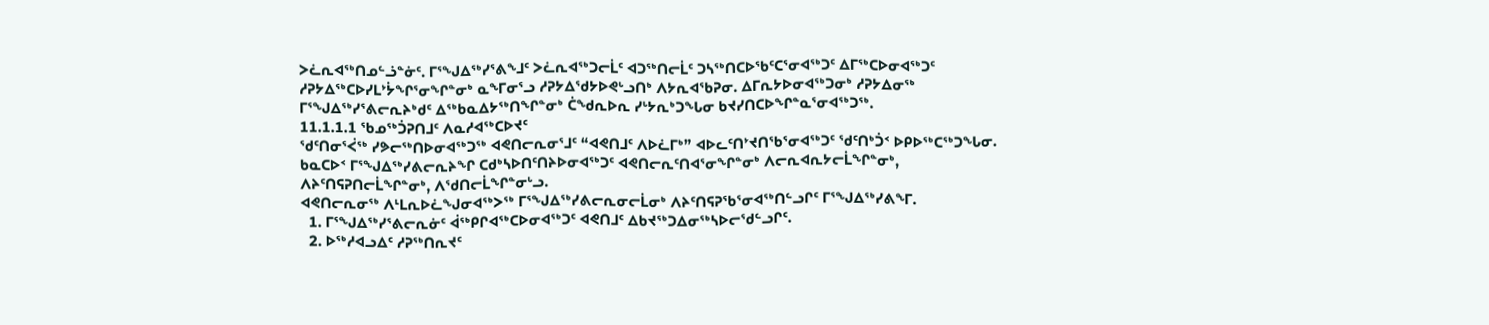ᐳᓛᕆᐊᖅᑎᓄᓪᓘᓐᓃᑦ. ᒥᕐᖑᐃᖅᓯᕐᕕᖕᒧᑦ ᐳᓛᕆᐊᖅᑐᓕᒫᑦ ᐊᑐᖅᑎᓕᒫᑦ ᑐᓴᖅᑎᑕᐅᖃᑦᑕᕐᓂᐊᖅᑐᑦ ᐃᒥᖅᑕᐅᓂᐊᖅᑐᑦ ᓱᕈᔭᐃᖅᑕᐅᓯᒪᔾᔮᖏᕐᓂᖏᓐᓂᒃ ᓇᖕᒥᓂᕐᓗ ᓱᕈᔭᐃᖁᔭᐅᕙᒡᓗᑎᒃ ᐱᔭᕆᐊᖃᕈᓂ. ᐃᒥᕆᔭᐅᓂᐊᖅᑐᓂᒃ ᓱᕈᔭᐃᓂᖅ ᒥᕐᖑᐃᖅᓯᕐᕕᓕᕆᔨᒃᑯᑦ ᐃᖅᑲᓇᐃᔭᖅᑎᖏᓐᓂᒃ ᑖᖕᑯᕆᐅᕆ ᓯᒡᔭᕆᒃᑐᖓᓂ ᑲᔪᓯᑎᑕᐅᖏᓐᓇᕐᓂᐊᖅᑐᖅ.
11.1.1.1 ᖃᓄᖅᑑᕈᑎᒧᑦ ᐱᓇᓱᐊᖅᑕᐅᔪᑦ
ᖁᑦᑎᓂᕐᐹᖅ ᓯᕗᓕᖅᑎᐅᓂᐊᖅᑐᖅ ᐊᕙᑎᓕᕆᓂᕐᒧᑦ “ᐊᕙᑎᒧᑦ ᐱᐅᓛᒥᒃ” ᐊᐅᓚᑦᑎᔾᔪᑎᖃᕐᓂᐊᖅᑐᑦ ᖁᑦᑎᒃᑑᑉ ᐅᑭᐅᖅᑕᖅᑐᖓᓂ.
ᑲᓇᑕᐅᑉ ᒥᕐᖑᐃᖅᓯᕕᓕᕆᔨᖏ ᑕᑯᒃᓴᐅᑎᑦᑎᔨᐅᓂᐊᖅᑐᑦ ᐊᕙᑎᓕᕆᑦᑎᐊᕐᓂᖏᓐᓂᒃ ᐱᓕᕆᐊᕆᔭᓕᒫᖏᓐᓂᒃ, ᐱᔨᑦᑎᕋᕈᑎᓕᒫᖏᓐᓂᒃ, ᐱᖁᑎᓕᒫᖏᓐᓂᒡᓗ.
ᐊᕙᑎᓕᕆᓂᖅ ᐱᒻᒪᕆᐅᓛᖑᓂᐊᖅᐳᖅ ᒥᕐᖑᐃᖅᓯᕕᓕᕆᓂᓕᒫᓂᒃ ᐱᔨᑦᑎᕋᕈᖃᕐᓂᐊᖅᑎᓪᓗᒋᑦ ᒥᕐᖑᐃᖅᓯᕕᖕᒥ.
  1. ᒥᕐᖑᐃᖅᓯᕐᕕᓕᕆᓃᑦ ᐋᖅᑭᒋᐊᖅᑕᐅᓂᐊᖅᑐᑦ ᐊᕙᑎᒧᑦ ᐃᑲᔪᖅᑐᐃᓂᖅᓴᐅᓕᖁᓪᓗᒋᑦ.
  2. ᐅᖅᓱᐊᓗᐃᑦ ᓱᕈᖅᑎᕆᔪᑦ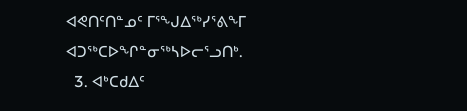ᐊᕙᑎᑦᑎᓐᓄᑦ ᒥᕐᖑᐃᖅᓯᕐᕕᖕᒥ ᐊᑐᖅᑕᐅᖏᓐᓂᖅᓴᐅᓕᕐᓗᑎᒃ.
  3. ᐊᒃᑕᑯᐃᑦ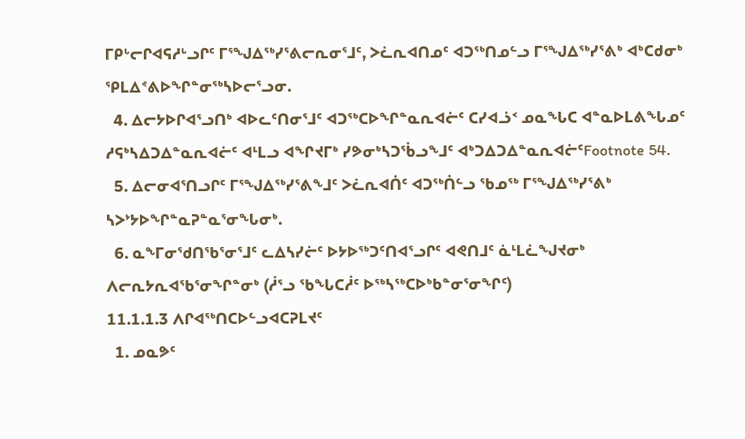ᒥᑭᒡᓕᒋᐊᕋᓱᒡᓗᒋᑦ ᒥᕐᖑᐃᖅᓯᕐᕕᓕᕆᓂᕐᒧᑦ, ᐳᓛᕆᐊᑎᓄᑦ ᐊᑐᖅᑎᓄᓪᓗ ᒥᕐᖑᐃᖅᓯᕐᕕᒃ ᐊᒃᑕᑯᓂᒃ ᕿᒪᐃᕝᕕᐅᖏᓐᓂᖅᓴᐅᓕᕐᓗᓂ.
  4. ᐃᓕᔭᐅᒋᐊᕐᓗᑎᒃ ᐊᐅᓚᑦᑎᓂᕐᒧᑦ ᐊᑐᖅᑕᐅᖏᓐᓇᕆᐊᓖᑦ ᑕᓯᐊᓘᑉ ᓄᓇᖓᑕ ᐊᓐᓇᐅᒪᕕᖓᓄᑦ ᓱᕋᒃᓴᐃᑐᐃᓐᓇᕆᐊᓖᑦ ᐊᒻᒪᓗ ᐊᖏᔪᒥᒃ ᓯᕗᓂᒃᓴᑐᖄᓗᖕᒧᑦ ᐊᒃᑐᐃᑐᐃᓐᓇᕆᐊᓖᑦFootnote 54.
  5. ᐃᓕᓂᐊᕐᑎᓗᒋᑦ ᒥᕐᖑᐃᖅᓯᕐᕕᖕᒧᑦ ᐳᓛᕆᐊᑏᑦ ᐊᑐᖅᑏᓪᓗ ᖃᓄᖅ ᒥᕐᖑᐃᖅᓯᕐᕕᒃ ᓴᐳᔾᔭᐅᖏᓐᓇᕈᓐᓇᕐᓂᖓᓂᒃ.
  6. ᓇᖕᒥᓂᖁᑎᖃᕐᓂᕐᒧᑦ ᓚᐃᓴᓯᓖᑦ ᐅᔭᐅᖅᑐᑦᑎᐊᕐᓗᒋᑦ ᐊᕙᑎᒧᑦ ᓈᒻᒪᓛᖑᔪᓂᒃ ᐱᓕᕆᔭᕆᐊᖃᕐᓂᖏᓐᓂᒃ (ᓲᕐᓗ ᖃᖓᑕᓲᑦ ᐅᖅᓴᖅᑕᐅᒃᑲᓐᓂᕐᓂᖏᑦ)
11.1.1.3 ᐱᒋᐊᖅᑎᑕᐅᓪᓗᐊᑕᕈᒪᔪᑦ
  1. ᓄᓇᕗᑦ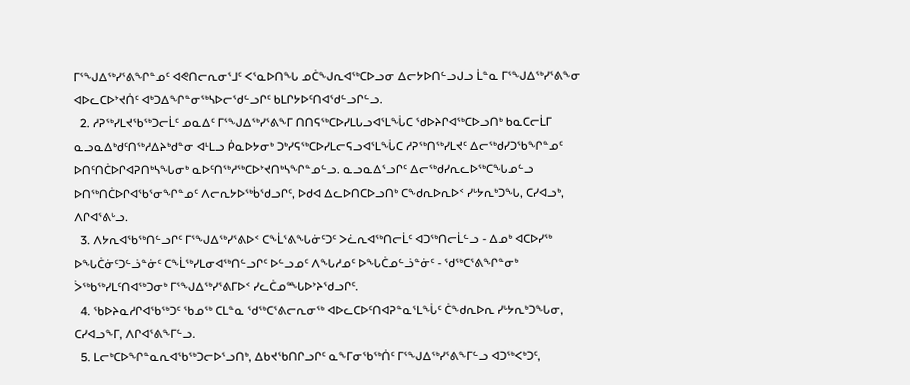ᒥᕐᖑᐃᖅᓯᕐᕕᖏᓐᓄᑦ ᐊᕙᑎᓕᕆᓂᕐᒧᑦ ᐸᕐᓇᐅᑎᖓ ᓄᑖᖑᕆᐊᖅᑕᐅᓗᓂ ᐃᓕᔭᐅᑎᓪᓗᒍᓗ ᒫᓐᓇ ᒥᕐᖑᐃᖅᓯᕐᕕᖕᓂ ᐊᐅᓚᑕᐅᔾᔪᑏᑦ ᐊᒃᑐᐃᖏᓐᓂᖅᓴᐅᓕᖁᓪᓗᒋᑦ ᑲᒪᒋᔭᐅᑦᑎᐊᖁᓪᓗᒋᓪᓗ.
  2. ᓱᕈᖅᓯᒪᔪᖃᖅᑐᓕᒫᑦ ᓄᓇᐃᑦ ᒥᕐᖑᐃᖅᓯᕐᕕᖕᒥ ᑎᑎᕋᖅᑕᐅᓯᒪᒐᓗᐊᕐᒪᖔᑕ ᖁᐅᔨᒋᐊᖅᑕᐅᓗᑎᒃ ᑲᓇᑕᓕᒫᒥ ᓇᓗᓇᐃᒃᑯᑦᑎᖅᓱᐃᔨᒃᑯᓐᓂ ᐊᒻᒪᓗ ᑮᓇᐅᔭᓂᒃ ᑐᒃᓯᕋᖅᑕᐅᓯᒪᓕᕋᓗᐊᕐᒪᖔᑕ ᓱᕈᖅᑎᖅᓯᒪᔪᑦ ᐃᓕᖅᑯᓯᑐᖃᖏᓐᓄᑦ ᐅᑎᑦᑎᑖᐅᒋᐊᕈᑎᒃᓴᖓᓂᒃ ᓇᐅᑦᑎᖅᓱᖅᑕᐅᔾᔪᑎᒃᓴᖏᓐᓄᓪᓗ. ᓇᓗᓇᐃᕐᓗᒋᑦ ᐃᓕᖅᑯᓯᕆᓚᐅᖅᑕᖓᓄᓪᓗ ᐅᑎᖅᑎᑖᐅᒋᐊᖃᕐᓂᖏᓐᓄᑦ ᐱᓕᕆᔭᐅᖅᑳᖁᓗᒋᑦ, ᐅᑯᐊ ᐃᓚᐅᑎᑕᐅᓗᑎᒃ ᑕᖕᑯᕆᐅᕆᐅᑉ ᓯᒡᔭᕆᒃᑐᖓ, ᑕᓯᐊᓗᒃ, ᐱᒋᐊᕐᕕᒡᓗ.
  3. ᐱᔭᕆᐊᖃᖅᑎᓪᓗᒋᑦ ᒥᕐᖑᐃᖅᓯᕐᕕᐅᑉ ᑕᖕᒫᕐᕕᖓᓃᑦᑐᑦ ᐳᓛᕆᐊᖅᑎᓕᒫᑦ ᐊᑐᖅᑎᓕᒫᓪᓗ - ᐃᓄᒃ ᐊᑕᐅᓯᖅ ᐅᖓᑖᓃᑦᑐᓪᓘᓐᓃᑦ ᑕᖕᒫᖅᓯᒪᓂᐊᖅᑎᓪᓗᒋᑦ ᐅᓪᓗᓄᑦ ᐱᖓᓱᓄᑦ ᐅᖓᑖᓄᓪᓘᓐᓃᑦ - ᖁᖅᑕᕐᕕᖏᓐᓂᒃ ᐴᖅᑲᖅᓯᒪᑦᑎᐊᖅᑐᓂᒃ ᒥᕐᖑᐃᖅᓯᕐᕕᒥᐅᑉ ᓯᓚᑖᓄᙵᐅᔾᔨᖁᓗᒋᑦ.
  4. ᖃᐅᔨᓇᓱᒋᐊᖃᖅᑐᑦ ᖃᓄᖅ ᑕᒪᓐᓇ ᖁᖅᑕᕐᕕᓕᕆᓂᖅ ᐊᐅᓚᑕᐅᑦᑎᐊᕈᓐᓇᕐᒪᖔᑦ ᑖᖕᑯᕆᐅᕆ ᓯᒡᔭᕆᒃᑐᖓᓂ, ᑕᓯᐊᓗᖕᒥ, ᐱᒋᐊᕐᕕᖕᒥᓪᓗ.
  5. ᒪᓕᒃᑕᐅᖏᓐᓇᕆᐊᖃᖅᑐᓕᐅᕐᓗᑎᒃ, ᐃᑲᔪᖃᑎᒋᓗᒋᑦ ᓇᖕᒥᓂᖃᖅᑏᑦ ᒥᕐᖑᐃᖅᓯᕐᕕᖕᒥᓪᓗ ᐊᑐᖅᐸᒃᑐᑦ,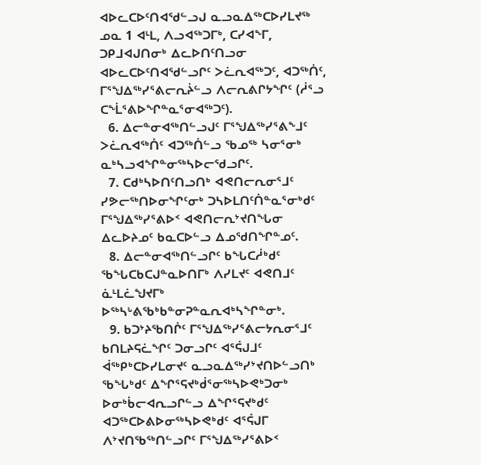ᐊᐅᓚᑕᐅᑦᑎᐊᖁᓪᓗᒍ ᓇᓗᓇᐃᖅᑕᐅᓯᒪᔪᖅ ᓄᓇ 1 ᐊᒻᒪ, ᐱᓗᐊᖅᑐᒥᒃ, ᑕᓯᐊᖕᒥ, ᑐᑭᒧᐊᒍᑎᓂᒃ ᐃᓚᐅᑎᑦᑎᓗᓂ ᐊᐅᓚᑕᐅᑦᑎᐊᖁᓪᓗᒋᑦ ᐳᓛᕆᐊᖅᑐᑦ, ᐊᑐᖅᑏᑦ, ᒥᕐᖑᐃᖅᓯᕐᕕᓕᕆᔩᓪᓗ ᐱᓕᕆᕕᒋᔭᖏᑦ (ᓲᕐᓗ ᑕᖕᒫᕐᕕᐅᖏᓐᓇᕐᓂᐊᖅᑐᑦ).
  6. ᐃᓕᓐᓂᐊᖅᑎᓪᓗᒍᑦ ᒥᕐᖑᐃᖅᓯᕐᕕᖕᒧᑦ ᐳᓛᕆᐊᖅᑏᑦ ᐊᑐᖅᑏᓪᓗ ᖃᓄᖅ ᓴᓂᕐᓂᒃ ᓇᒃᓴᓗᐊᖏᓐᓂᖅᓴᐅᓕᖁᓗᒋᑦ.
  7. ᑕᑯᒃᓴᐅᑎᑦᑎᓗᑎᒃ ᐊᕙᑎᓕᕆᓂᕐᒧᑦ ᓯᕗᓕᖅᑎᐅᓂᖏᑦᓂᒃ ᑐᓴᐅᒪᑎᑦᑏᓐᓇᕐᓂᒃᑯᑦ ᒥᕐᖑᐃᖅᓯᕐᕕᐅᑉ ᐊᕙᑎᓕᕆᔾᔪᑎᖓᓂ ᐃᓚᐅᔨᓄᑦ ᑲᓇᑕᐅᓪᓗ ᐃᓄᖁᑎᖏᓐᓄᑦ.
  8. ᐃᓕᓐᓂᐊᖅᑎᓪᓗᒋᑦ ᑲᖓᑕᓲᒃᑯᑦ ᖃᖓᑕᑲᑕᒍᓐᓇᐅᑎᒥᒃ ᐱᓯᒪᔪᑦ ᐊᕙᑎᒧᑦ ᓈᒻᒪᓛᖑᔪᒥᒃ ᐅᖅᓴᒡᕕᖃᒃᑲᓐᓂᕈᓐᓇᕆᐊᒃᓴᖏᓐᓂᒃ.
  9. ᑲᑐᔾᔨᖃᑎᒌᑦ ᒥᕐᖑᐃᖅᓯᕐᕕᓕᔭᕆᓂᕐᒧᑦ ᑲᑎᒪᔨᕋᓛᖏᑦ ᑐᓂᓗᒋᑦ ᐊᕐᕌᒍᒧᑦ ᐋᖅᑭᒃᑕᐅᓯᒪᓂᔪᑦ ᓇᓗᓇᐃᖅᓯᔾᔪᑎᐅᓪᓗᑎᒃ ᖃᖓᒃᑯᑦ ᐃᖏᕐᕋᔪᒃᑰᕐᓂᖅᓴᐅᕙᒃᑐᓂᒃ ᐅᓂᒃᑳᓕᐊᕆᓗᒋᓪᓗ ᐃᖏᕐᕋᔪᒃᑯᑦ ᐊᑐᖅᑕᐅᕕᐅᓂᖅᓴᐅᕙᒃᑯᑦ ᐊᕐᕌᒍᒥ ᐱᔾᔪᑎᖃᖅᑎᓪᓗᒋᑦ ᒥᕐᖑᐃᖅᓯᕐᕕᐅᑉ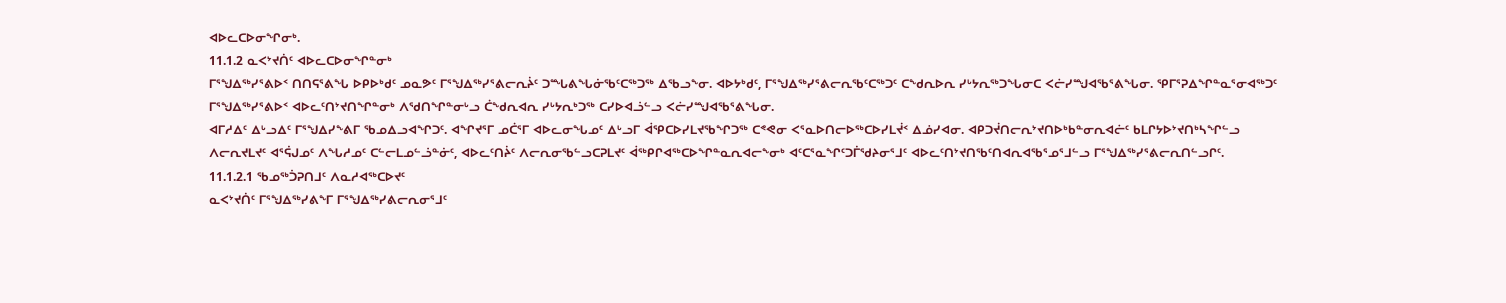ᐊᐅᓚᑕᐅᓂᖏᓂᒃ.
11.1.2 ᓇᐸᔾᔪᑏᑦ ᐊᐅᓚᑕᐅᓂᖏᓐᓂᒃ
ᒥᕐᖑᐃᖅᓯᕐᕕᐅᑉ ᑎᑎᕋᕐᕕᖓ ᐅᑭᐅᒃᑯᑦ ᓄᓇᕗᑦ ᒥᕐᖑᐃᖅᓯᕐᕕᓕᕆᔩᑦ ᑐᙵᕕᖓᓃᖃᑦᑕᖅᑐᖅ ᐃᖃᓗᖕᓂ. ᐊᐅᔭᒃᑯᑦ, ᒥᕐᖑᐃᖅᓯᕐᕕᓕᕆᖃᑦᑕᖅᑐᑦ ᑕᖕᑯᕆᐅᕆ ᓯᒡᔭᕆᖅᑐᖓᓂᑕ ᐸᓖᓯᙳᐊᖃᕐᕕᖓᓂ. ᕿᒥᕐᕈᐃᖏᓐᓇᕐᓂᐊᖅᑐᑦ ᒥᕐᖑᐃᖅᓯᕐᕕᐅᑉ ᐊᐅᓚᑦᑎᔾᔪᑎᖏᓐᓂᒃ ᐱᖁᑎᖏᓐᓂᒡᓗ ᑖᖕᑯᕆᐊᕆ ᓯᒡᔭᕆᒃᑐᖅ ᑕᓯᐅᐊᓘᓪᓗ ᐸᓖᓯᙳᐊᖃᕐᕕᖓᓂ.
ᐊᒥᓱᐃᑦ ᐃᒡᓗᐃᑦ ᒥᕐᖑᐃᓯᖕᕕᒥ ᖃᓄᐃᓗᐊᖏᑐᑦ. ᐊᖏᔪᕐᒥ ᓄᑖᕐᒥ ᐊᐅᓚᓂᖓᓄᑦ ᐃᒡᓗᒥ ᐋᕿᑕᐅᓯᒪᔪᖃᖏᑐᖅ ᑕᕝᕙᓂ ᐸᕐᓇᐅᑎᓕᐅᖅᑕᐅᓯᒪᔫᑉ ᐃᓅᓯᐊᓂ. ᐊᑭᑐᔫᑎᓕᕆᔾᔪᑎᐅᒃᑲᓐᓂᕆᐊᓖᑦ ᑲᒪᒋᔭᐅᔾᔪᑎᒃᓴᖏᓪᓗ ᐱᓕᕆᔪᒪᔪᑦ ᐊᕐᕌᒍᓄᑦ ᐱᖓᓱᓄᑦ ᑕᓪᓕᒪᓄᓪᓘᓐᓃᑦ, ᐊᐅᓚᑦᑎᔩᑦ ᐱᓕᕆᓂᖃᓪᓗᑕᕈᒪᔪᑦ ᐋᖅᑭᒋᐊᖅᑕᐅᖏᓐᓇᕆᐊᓕᖕᓂᒃ ᐊᑦᑕᕐᓇᖏᑦᑐᒦᖁᔨᓂᕐᒧᑦ ᐊᐅᓚᑦᑎᔾᔪᑎᖃᑦᑎᐊᕆᐊᖃᕐᓄᕐᒧᓪᓗ ᒥᕐᖑᐃᖅᓯᕐᕕᓕᕆᑎᓪᓗᒋᑦ.
11.1.2.1 ᖃᓄᖅᑑᕈᑎᒧᑦ ᐱᓇᓱᐊᖅᑕᐅᔪᑦ
ᓇᐸᔾᔪᑏᑦ ᒥᕐᖑᐃᖅᓯᕕᖕᒥ ᒥᕐᖑᐃᖅᓯᕕᓕᕆᓂᕐᒧᑦ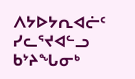ᐱᔭᐅᔭᕆᐊᓖᑦ ᓯᓚᕐᔪᐊᓪᓗ ᑲᔾᔨᖓᓂᒃ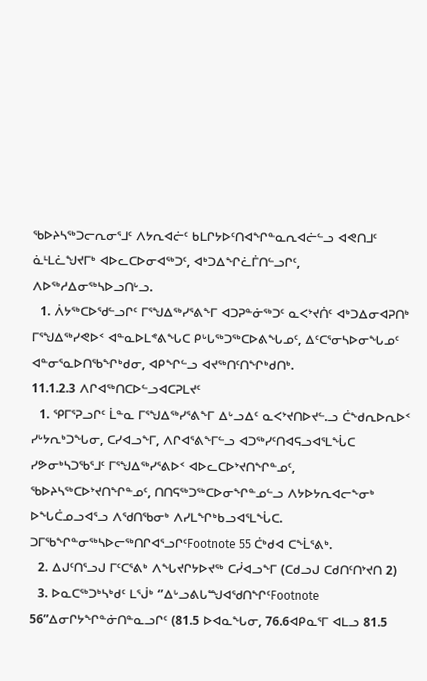ᖃᐅᔨᓴᖅᑐᓕᕆᓂᕐᒧᑦ ᐱᔭᕆᐊᓖᑦ ᑲᒪᒋᔭᐅᑦᑎᐊᖏᓐᓇᕆᐊᓖᓪᓗ ᐊᕙᑎᒧᑦ ᓈᒻᒪᓛᖑᔪᒥᒃ ᐊᐅᓚᑕᐅᓂᐊᖅᑐᑦ, ᐊᒃᑐᐃᖏᓛᒦᑎᓪᓗᒋᑦ, ᐱᐅᖅᓱᐃᓂᖅᓴᐅᓗᑎᒡᓗ.
  1. ᐲᔭᖅᑕᐅᖁᓪᓗᒋᑦ ᒥᕐᖑᐃᖅᓯᕐᕕᖕᒥ ᐊᑐᕈᓐᓃᖅᑐᑦ ᓇᐸᔾᔪᑏᑦ ᐊᒃᑐᐃᓂᐊᕈᑎᒃ ᒥᕐᖑᐃᖅᓯᕙᐅᑉ ᐊᓐᓇᐅᒪᕝᕕᖓᑕ ᑭᒡᒐᖅᑐᖅᑕᐅᕕᖓᓄᑦ, ᐃᑦᑕᕐᓂᓴᐅᓂᖓᓄᑦ ᐊᓐᓂᕐᓇᐅᑎᖃᖏᒃᑯᓂ, ᐊᑭᖏᓪᓗ ᐊᔪᖅᑎᑦᑎᖏᒃᑯᑎᒃ.
11.1.2.3 ᐱᒋᐊᖅᑎᑕᐅᓪᓗᐊᑕᕈᒪᔪᑦ
  1. ᕿᒥᕐᕈᓗᒋᑦ ᒫᓐᓇ ᒥᕐᖑᐃᖅᓯᕐᕕᖕᒥ ᐃᒡᓗᐃᑦ ᓇᐸᔾᔪᑎᐅᔪᓪ.ᓗ ᑖᖕᑯᕆᐅᕆᐅᑉ ᓯᒡᔭᕆᒃᑐᖓᓂ, ᑕᓯᐊᓗᖕᒥ, ᐱᒋᐊᕐᕕᖕᒥᓪᓗ ᐊᑐᖅᓯᑦᑎᐊᕋᓗᐊᕐᒪᖔᑕ ᓯᕗᓂᒃᓴᑐᖃᕐᒧᑦ ᒥᕐᖑᐃᖅᓯᕐᕕᐅᑉ ᐊᐅᓚᑕᐅᔾᔪᑎᖏᓐᓄᑦ, ᖃᐅᔨᓴᖅᑕᐅᔾᔪᑎᖏᓐᓄᑦ, ᑎᑎᕋᖅᑐᖅᑕᐅᓂᖏᓐᓄᓪᓗ ᐱᔭᐅᔭᕆᐊᓕᖕᓂᒃ ᐅᖓᑖᓄᓗᐊᕐᓗ ᐱᖁᑎᖃᓂᒃ ᐱᓯᒪᖏᒃᑲᓗᐊᕐᒪᖔᑕ. ᑐᒥᖃᖏᓐᓂᖅᓴᐅᓕᖅᑎᒋᐊᕐᓗᒋᑦFootnote 55 ᑖᒃᑯᐊ ᑕᖕᒫᕐᕕᒃ.
  2. ᐃᒍᑦᑎᕐᓗᒍ ᒥᑦᑕᕐᕕᒃ ᐱᖓᔪᒋᔭᐅᔪᖅ ᑕᓰᐊᓗᖕᒥ (ᑕᑯᓗᒍ ᑕᑯᑎᑦᑎᔾᔪᑎ 2)
  3. ᐅᓇᑕᖅᑐᒃᓴᒃᑯᑦ ᒪᕐᒎᒃ ‘’ᐃᒡᓗᕕᒐᙳᐊᖁᑎᖏᑦFootnote 56”ᐃᓂᒋᔭᖏᓐᓃᑎᓐᓇᓗᒋᑦ (81.5 ᐅᐊᓇᖓᓂ, 76.6ᐊᑭᓇᕐᒥ ᐊᒪᓗ 81.5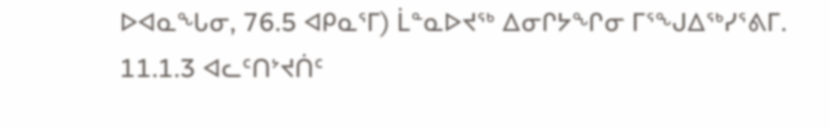ᐅᐊᓇᖓᓂ, 76.5 ᐊᑭᓇᕐᒥ) ᒫᓐᓇᐅᔪᖅ ᐃᓂᒋᔭᖏᓂ ᒥᕐᖑᐃᖅᓯᕐᕕᒥ.
11.1.3 ᐊᓚᑦᑎᔾᔪᑏᑦ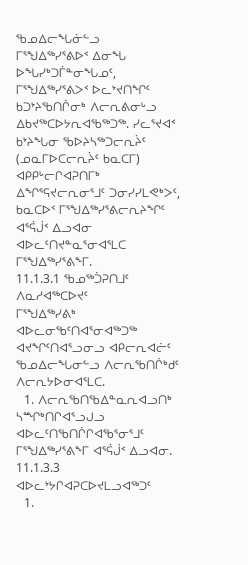ᖃᓄᐃᓕᖓᓃᓪᓗ
ᒥᕐᖑᐃᖅᓯᕐᕕᐅᑉ ᐃᓂᖓ ᐅᖓᓯᒃᑐᒦᓐᓂᖓᓄᑦ, ᒥᕐᖑᐃᖅᓯᕐᕕᐳᑉ ᐅᓚᔾᔪᑎᖏᑦ ᑲᑐᔾᔨᖃᑎᒌᓂᒃ ᐱᓕᕆᕕᓂᒡᓗ ᐃᑲᔪᖅᑕᐅᔭᕆᐊᖃᖅᑐᖅ. ᓯᓚᕐᔪᐊᑉ ᑲᔾᔨᖓᓂ ᖃᐅᔨᓴᖅᑐᓕᕆᔩᑦ (ᓄᓇᒥᐅᑕᓕᕆᔩᑦ ᑲᓇᑕᒥ) ᐊᑭᑭᒡᓕᒋᐊᕈᑎᒥᒃ ᐃᖏᕐᕋᔪᓕᕆᓂᕐᒧᑦ ᑐᓂᓯᓯᒪᕙᒃᐳᑦ, ᑲᓇᑕᐅᑉ ᒥᕐᖑᐃᖅᓯᕐᕕᓕᕆᔨᖏᑦ ᐊᕐᕌᒎᑉ ᐃᓗᐊᓂ ᐊᐅᓚᑦᑎᔪᓐᓇᕐᓂᐊᕐᒪᑕ ᒥᕐᖑᐃᖅᓯᕐᕕᖕᒥ.
11.1.3.1 ᖃᓄᖅᑑᕈᑎᒧᑦ ᐱᓇᓱᐊᖅᑕᐅᔪᑦ
ᒥᕐᖑᐃᖅᓯᕕᒃ ᐊᐅᓚᓂᖃᑦᑎᐊᕐᓂᐊᖅᑐᖅ ᐊᔪᖏᑦᑎᐊᕐᓗᓂᓗ ᐊᑭᓕᕆᐊᓖᑦ ᖃᓄᐃᓕᖓᓂᓪᓗ ᐱᓕᕆᖃᑎᒌᒃᑯᑦ ᐱᓕᕆᔭᐅᓂᐊᕐᒪᑕ.
  1. ᐱᓕᕆᖃᑎᖃᐃᓐᓇᕆᐊᓗᑎᒃ ᓴᙱᒃᑎᒋᐊᕐᓗᒍᓗ ᐊᐅᓚᑦᑎᖃᑎᒌᒋᐊᖃᕐᓂᕐᒧᑦ ᒥᕐᖑᐃᖅᓯᕐᕕᖕᒥ ᐊᕐᕌᒎᑉ ᐃᓗᐊᓂ.
11.1.3.3 ᐊᐅᓚᔾᔭᒋᐊᕈᑕᐅᔪᒪᓗᐊᖅᑐᑦ
  1.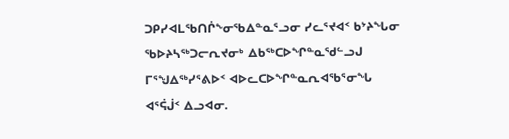ᑐᑭᓯᐊᒪᖃᑎᒌᖕᓂᖃᐃᓐᓇᕐᓗᓂ ᓯᓚᕐᔪᐊᑉ ᑲᔾᔨᖓᓂ ᖃᐅᔨᓴᖅᑐᓕᕆᔪᓂᒃ ᐃᑲᖅᑕᐅᖏᓐᓇᖁᓪᓗᒍ ᒥᕐᖑᐃᖅᓯᕐᕕᐅᑉ ᐊᐅᓚᑕᐅᖏᓐᓇᕆᐊᖃᕐᓂᖓ ᐊᕐᕌᒎᑉ ᐃᓗᐊᓂ.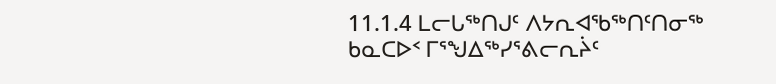11.1.4 ᒪᓕᒐᖅᑎᒍᑦ ᐱᔭᕆᐊᖃᖅᑎᑦᑎᓂᖅ
ᑲᓇᑕᐅᑉ ᒥᕐᖑᐃᖅᓯᕐᕕᓕᕆᔩᑦ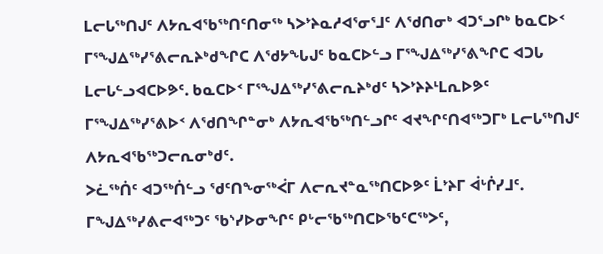ᒪᓕᒐᖅᑎᒍᑦ ᐱᔭᕆᐊᖃᖅᑎᑦᑎᓂᖅ ᓴᐳᔾᔨᓇᓱᐊᕐᓂᕐᒧᑦ ᐱᖁᑎᓂᒃ ᐊᑐᕐᓗᒋᒃ ᑲᓇᑕᐅᑉ ᒥᕐᖑᐃᖅᓯᕐᕕᓕᕆᔨᒃᑯᖏᑕ ᐱᖁᔭᖓᒍᑦ ᑲᓇᑕᐅᓪᓗ ᒥᕐᖑᐃᖅᓯᕐᕕᖏᑕ ᐊᑐᒐ ᒪᓕᒐᓪᓗᐊᑕᐅᕗᑦ. ᑲᓇᑕᐅᑉ ᒥᕐᖑᐃᖅᓯᕐᕕᓕᕆᔨᒃᑯᑦ ᓴᐳᔾᔨᔨᒻᒪᕆᐅᕗᑦ ᒥᕐᖑᐃᖅᓯᕐᕕᐅᑉ ᐱᖁᑎᖏᓐᓂᒃ ᐱᔭᕆᐊᖃᖅᑎᓪᓗᒋᑦ ᐊᔪᖏᑦᑎᐊᖅᑐᒥᒃ ᒪᓕᒐᖅᑎᒍᑦ ᐱᔭᕆᐊᖃᖅᑐᓕᕆᓂᒃᑯᑦ.
ᐳᓛᖅᑏᑦ ᐊᑐᖅᑏᓪᓗ ᖁᑦᑎᖕᓂᖅᐹᒥ ᐱᓕᕆᔪᓐᓇᖅᑎᑕᐅᕗᑦ ᒫᔾᔨᒥ ᐋᒡᒌᓯᒧᑦ. ᒥᖑᐃᖅᓯᕕᓕᐊᖅᑐᑦ ᖃᔅᓯᐅᓂᖏᑦ ᑭᒡᓕᖃᖅᑎᑕᐅᖃᑦᑕᖅᐳᑦ,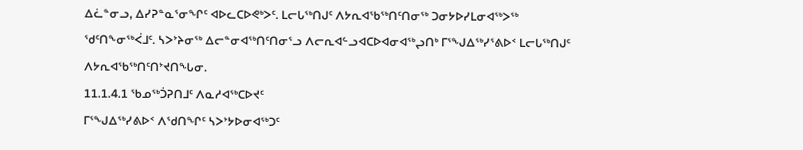ᐃᓛᓐᓂᓗ, ᐃᓯᕈᓐᓇᕐᓂᖏᑦ ᐊᐅᓚᑕᐅᕙᒃᐳᑦ. ᒪᓕᒐᖅᑎᒍᑦ ᐱᔭᕆᐊᖃᖅᑎᑦᑎᓂᖅ ᑐᓂᔭᐅᓯᒪᓂᐊᖅᐳᖅ ᖁᑦᑎᖕᓂᖅᐹᒧᑦ. ᓴᐳᔾᔨᓂᖅ ᐃᓕᓐᓂᐊᖅᑎᑦᑎᓂᕐᓗ ᐱᓕᕆᐊᓪᓗᐊᑕᐅᐊᓂᐊᖅᖢᑎᒃ ᒥᕐᖑᐃᖅᓯᕐᕕᐅᑉ ᒪᓕᒐᖅᑎᒍᑦ ᐱᔭᕆᐊᖃᖅᑎᑦᑎᔾᔪᑎᖓᓂ.
11.1.4.1 ᖃᓄᖅᑑᕈᑎᒧᑦ ᐱᓇᓱᐊᖅᑕᐅᔪᑦ
ᒥᕐᖑᐃᖅᓯᕕᐅᑉ ᐱᖁᑎᖏᑦ ᓴᐳᔾᔭᐅᓂᐊᖅᑐᑦ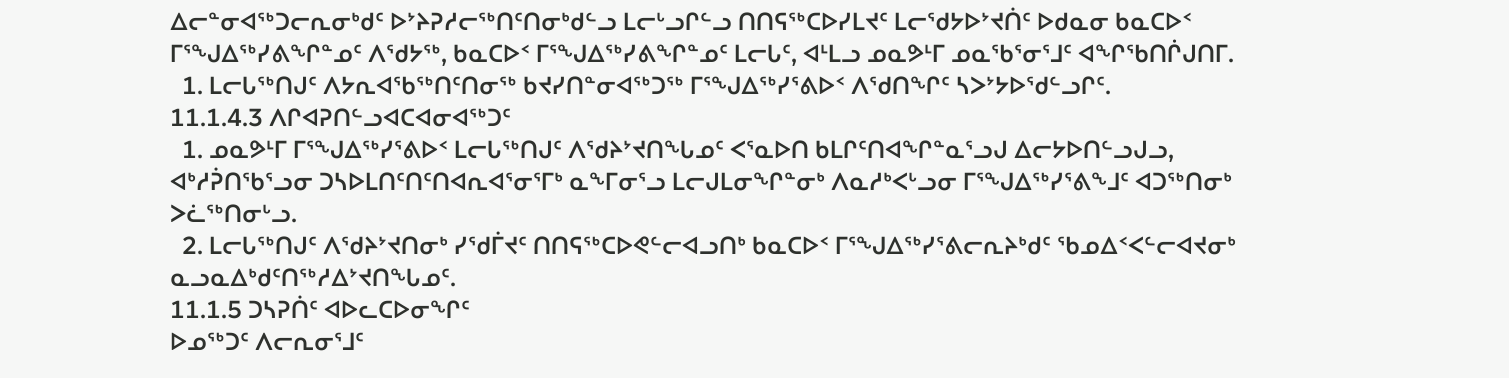ᐃᓕᓐᓂᐊᖅᑐᓕᕆᓂᒃᑯᑦ ᐅᔾᔨᕈᓱᓕᖅᑎᑦᑎᓂᒃᑯᓪᓗ ᒪᓕᒡᓗᒋᓪᓗ ᑎᑎᕋᖅᑕᐅᓯᒪᔪᑦ ᒪᓕᖁᔭᐅᔾᔪᑏᑦ ᐅᑯᓇᓂ ᑲᓇᑕᐅᑉ ᒥᕐᖑᐃᖅᓯᕕᖏᓐᓄᑦ ᐱᖁᔭᖅ, ᑲᓇᑕᐅᑉ ᒥᕐᖑᐃᖅᓯᕕᖏᓐᓄᑦ ᒪᓕᒐᑦ, ᐊᒻᒪᓗ ᓄᓇᕗᒻᒥ ᓄᓇᖃᕐᓂᕐᒧᑦ ᐊᖏᖃᑎᒌᒍᑎᒥ.
  1. ᒪᓕᒐᖅᑎᒍᑦ ᐱᔭᕆᐊᖃᖅᑎᑦᑎᓂᖅ ᑲᔪᓯᑎᓐᓂᐊᖅᑐᖅ ᒥᕐᖑᐃᖅᓯᕐᕕᐅᑉ ᐱᖁᑎᖏᑦ ᓴᐳᔾᔭᐅᖁᓪᓗᒋᑦ.
11.1.4.3 ᐱᒋᐊᕈᑎᓪᓗᐊᑕᐊᓂᐊᖅᑐᑦ
  1. ᓄᓇᕗᒻᒥ ᒥᕐᖑᐃᖅᓯᕐᕕᐅᑉ ᒪᓕᒐᖅᑎᒍᑦ ᐱᖁᔨᔾᔪᑎᖓᓄᑦ ᐸᕐᓇᐅᑎ ᑲᒪᒋᑦᑎᐊᖏᓐᓇᕐᓗᒍ ᐃᓕᔭᐅᑎᓪᓗᒍᓗ, ᐊᒃᓱᕉᑎᖃᕐᓗᓂ ᑐᓴᐅᒪᑎᑦᑎᑦᑎᐊᕆᐊᕐᓂᕐᒥᒃ ᓇᖕᒥᓂᕐᓗ ᒪᓕᒍᒪᓂᖏᓐᓂᒃ ᐱᓇᓱᒃᐸᒡᓗᓂ ᒥᕐᖑᐃᖅᓯᕐᕕᖕᒧᑦ ᐊᑐᖅᑎᓂᒃ ᐳᓛᖅᑎᓂᒡᓗ.
  2. ᒪᓕᒐᖅᑎᒍᑦ ᐱᖁᔨᔾᔪᑎᓂᒃ ᓯᖁᒦᔪᑦ ᑎᑎᕋᖅᑕᐅᕙᓪᓕᐊᓗᑎᒃ ᑲᓇᑕᐅᑉ ᒥᕐᖑᐃᖅᓯᕐᕕᓕᕆᔨᒃᑯᑦ ᖃᓄᐃᑉᐸᓪᓕᐊᔪᓂᒃ ᓇᓗᓇᐃᒃᑯᑦᑎᖅᓱᐃᔾᔪᑎᖓᓄᑦ.
11.1.5 ᑐᓴᕈᑏᑦ ᐊᐅᓚᑕᐅᓂᖏᑦ
ᐅᓄᖅᑐᑦ ᐱᓕᕆᓂᕐᒧᑦ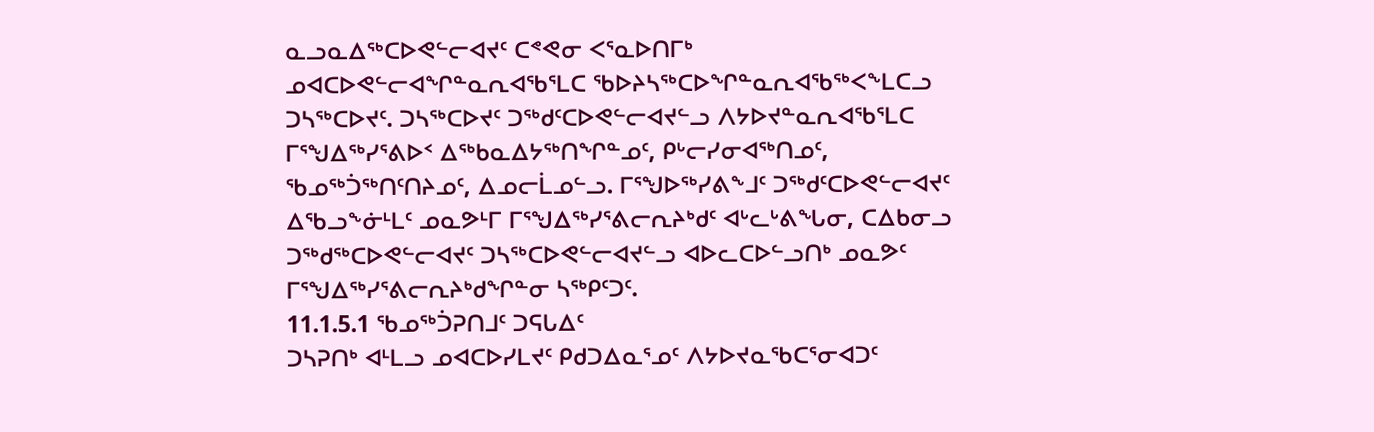ᓇᓗᓇᐃᖅᑕᐅᕙᓪᓕᐊᔪᑦ ᑕᕝᕙᓂ ᐸᕐᓇᐅᑎᒥᒃ ᓄᐊᑕᐅᕙᓪᓕᐊᖏᓐᓇᕆᐊᖃᕐᒪᑕ ᖃᐅᔨᓴᖅᑕᐅᖏᓐᓇᕆᐊᖃᖅᐸᖕᒪᑕᓗ ᑐᓴᖅᑕᐅᔪᑦ. ᑐᓴᖅᑕᐅᔪᑦ ᑐᖅᑯᑦᑕᐅᕙᓪᓕᐊᔪᓪᓗ ᐱᔭᐅᔪᓐᓇᕆᐊᖃᕐᒪᑕ ᒥᕐᖑᐃᖅᓯᕐᕕᐅᑉ ᐃᖅᑲᓇᐃᔭᖅᑎᖏᓐᓄᑦ, ᑭᒡᓕᓯᓂᐊᖅᑎᓄᑦ, ᖃᓄᖅᑑᖅᑎᑦᑎᔨᓄᑦ, ᐃᓄᓕᒫᓄᓪᓗ. ᒥᕐᖑᐅᖅᓯᕕᖕᒧᑦ ᑐᖅᑯᑦᑕᐅᕙᓪᓕᐊᔪᑦ ᐃᖃᓗᖕᓃᒻᒪᑦ ᓄᓇᕗᒻᒥ ᒥᕐᖑᐃᖅᓯᕐᕕᓕᕆᔨᒃᑯᑦ ᐊᒡᓚᒡᕕᖓᓂ, ᑕᐃᑲᓂᓗ ᑐᖅᑯᖅᑕᐅᕙᓪᓕᐊᔪᑦ ᑐᓴᖅᑕᐅᕙᓪᓕᐊᔪᓪᓗ ᐊᐅᓚᑕᐅᓪᓗᑎᒃ ᓄᓇᕗᑦ ᒥᕐᖑᐃᖅᓯᕐᕕᓕᕆᔨᒃᑯᖏᓐᓂ ᓴᖅᑭᑦᑐᑦ.
11.1.5.1 ᖃᓄᖅᑑᕈᑎᒧᑦ ᑐᕋᒐᐃᑦ
ᑐᓴᕈᑎᒃ ᐊᒻᒪᓗ ᓄᐊᑕᐅᓯᒪᔪᑦ ᑭᑯᑐᐃᓇᕐᓄᑦ ᐱᔭᐅᔪᓇᖃᑕᕐᓂᐊᑐᑦ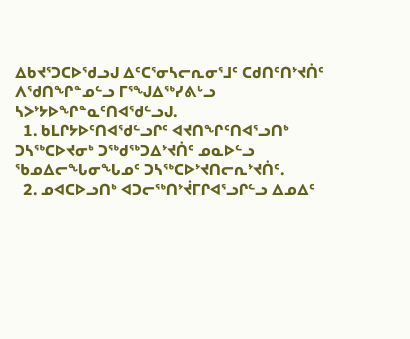ᐃᑲᔪᕐᑐᑕᐅᖁᓗᒍ ᐃᑦᑕᕐᓂᓴᓕᕆᓂᕐᒧᑦ ᑕᑯᑎᑦᑎᔾᔪᑏᑦ ᐱᖁᑎᖏᓐᓄᓪᓗ ᒥᕐᖑᐃᖅᓯᕕᒡᓗ ᓴᐳᔾᔭᐅᖏᓐᓇᑦᑎᐊᖁᓪᓗᒍ.
  1. ᑲᒪᒋᔭᐅᑦᑎᐊᖁᓪᓗᒋᑦ ᐊᔪᑎᖏᑦᑎᐊᕐᓗᑎᒃ ᑐᓴᖅᑕᐅᔪᓂᒃ ᑐᖅᑯᖅᑐᐃᔾᔪᑏᑦ ᓄᓇᐅᓪᓗ ᖃᓄᐃᓕᖓᓂᖓᓄᑦ ᑐᓴᖅᑕᐅᔾᔪᑎᓕᕆᔾᔪᑏᑦ.
  2. ᓄᐊᑕᐅᓗᑎᒃ ᐊᑐᓕᖅᑎᔾᔫᒥᒋᐊᕐᓗᒋᓪᓗ ᐃᓄᐃᑦ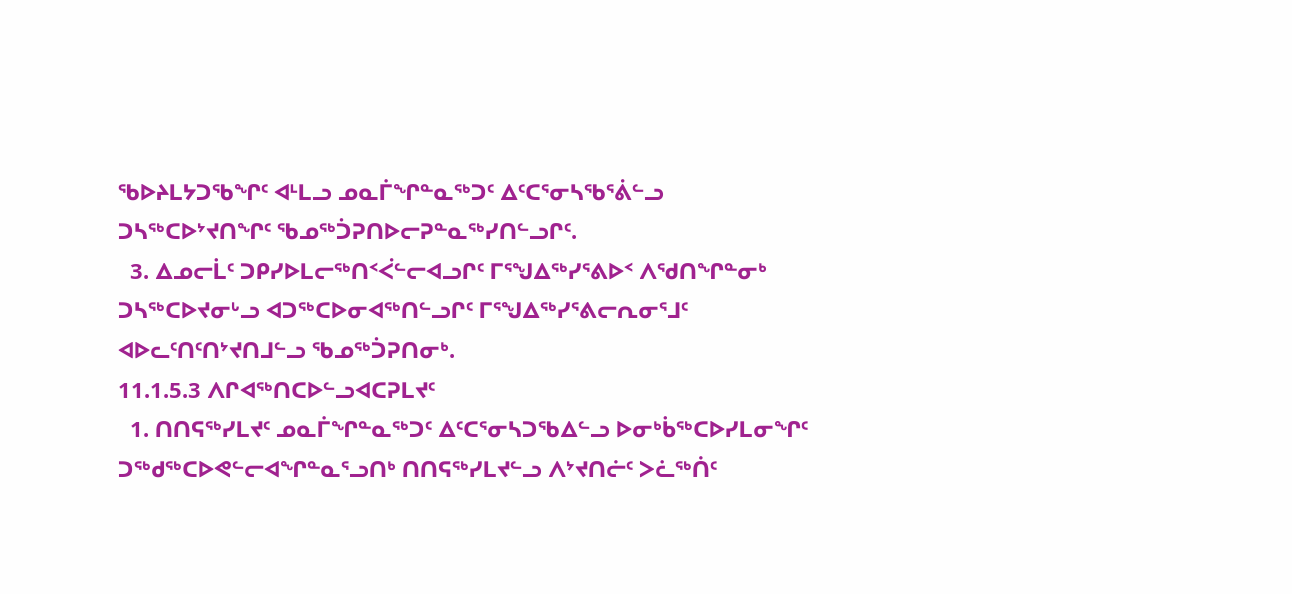ᖃᐅᔨᒪᔭᑐᖃᖏᑦ ᐊᒻᒪᓗ ᓄᓇᒦᖏᓐᓇᖅᑐᑦ ᐃᑦᑕᕐᓂᓴᖃᕐᕖᓪᓗ ᑐᓴᖅᑕᐅᔾᔪᑎᖏᑦ ᖃᓄᖅᑑᕈᑎᐅᓕᕈᓐᓇᖅᓯᑎᓪᓗᒋᑦ.
  3. ᐃᓄᓕᒫᑦ ᑐᑭᓯᐅᒪᓕᖅᑎᑉᐹᓪᓕᐊᓗᒋᑦ ᒥᕐᖑᐃᖅᓯᕐᕕᐅᑉ ᐱᖁᑎᖏᓐᓂᒃ ᑐᓴᖅᑕᐅᔪᓂᒡᓗ ᐊᑐᖅᑕᐅᓂᐊᖅᑎᓪᓗᒋᑦ ᒥᕐᖑᐃᖅᓯᕐᕕᓕᕆᓂᕐᒧᑦ ᐊᐅᓚᑦᑎᑦᑎᔾᔪᑎᒧᓪᓗ ᖃᓄᖅᑑᕈᑎᓂᒃ.
11.1.5.3 ᐱᒋᐊᖅᑎᑕᐅᓪᓗᐊᑕᕈᒪᔪᑦ
  1. ᑎᑎᕋᖅᓯᒪᔪᑦ ᓄᓇᒦᖏᓐᓇᖅᑐᑦ ᐃᑦᑕᕐᓂᓴᑐᖃᐃᓪᓗ ᐅᓂᒃᑳᖅᑕᐅᓯᒪᓂᖏᑦ ᑐᖅᑯᖅᑕᐅᕙᓪᓕᐊᖏᓐᓇᕐᓗᑎᒃ ᑎᑎᕋᖅᓯᒪᔪᓪᓗ ᐱᔾᔪᑎᓖᑦ ᐳᓛᖅᑏᑦ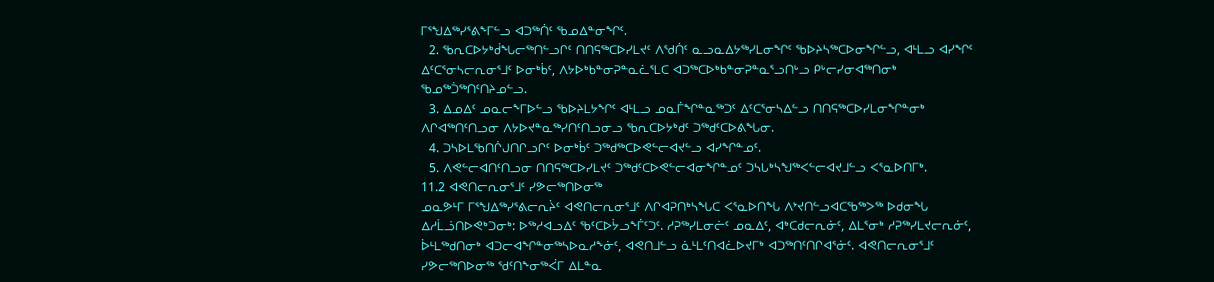ᒥᕐᖑᐃᖅᓯᕐᕕᖕᒥᓪᓗ ᐊᑐᖅᑏᑦ ᖃᓄᐃᓐᓂᖏᑦ.
  2. ᖃᕆᑕᐅᔭᒃᑰᖓᓕᖅᑎᓪᓗᒋᑦ ᑎᑎᕋᖅᑕᐅᓯᒪᔪᑦ ᐱᖁᑏᑦ ᓇᓗᓇᐃᔭᖅᓯᒪᓂᖏᑦ ᖃᐅᔨᓴᖅᑕᐅᓂᖏᓪᓗ, ᐊᒻᒪᓗ ᐊᓯᖏᑦ ᐃᑦᑕᕐᓂᓴᓕᕆᓂᕐᒧᑦ ᐅᓂᒃᑳᑦ, ᐱᔭᐅᒃᑲᓐᓂᕈᓐᓇᓛᕐᒪᑕ ᐊᑐᖅᑕᐅᒃᑲᓐᓂᕈᓐᓇᕐᓗᑎᒡᓗ ᑭᒡᓕᓯᓂᐊᖅᑎᓂᒃ ᖃᓄᖅᑑᖅᑎᑦᑎᔨᓄᓪᓗ.
  3. ᐃᓄᐃᑦ ᓄᓇᓕᖕᒥᐅᓪᓗ ᖃᐅᔨᒪᔭᖏᑦ ᐊᒻᒪᓗ ᓄᓇᒦᖏᓐᓇᖅᑐᑦ ᐃᑦᑕᕐᓂᓴᐃᓪᓗ ᑎᑎᕋᖅᑕᐅᓯᒪᓂᖏᓐᓂᒃ ᐱᒋᐊᖅᑎᑦᑎᓗᓂ ᐱᔭᐅᔪᓐᓇᖅᓯᑎᑦᑎᓗᓂᓗ ᖃᕆᑕᐅᔭᒃᑯᑦ ᑐᖅᑯᑦᑕᐅᕕᖓᓂ.
  4. ᑐᓴᐅᒪᖃᑎᒌᒍᑎᒋᓗᒋᑦ ᐅᓂᒃᑳᑦ ᑐᖅᑯᖅᑕᐅᕙᓪᓕᐊᔪᓪᓗ ᐊᓯᖏᓐᓄᑦ.
  5. ᐱᕙᓪᓕᐊᑎᑦᑎᓗᓂ ᑎᑎᕋᖅᑕᐅᓯᒪᔪᑦ ᑐᖅᑯᑦᑕᐅᕙᓪᓕᐊᓂᖏᓐᓄᑦ ᑐᓴᒐᒃᓴᖑᖅᐸᓪᓕᐊᔪᒧᓪᓗ ᐸᕐᓇᐅᑎᒥᒃ.
11.2 ᐊᕙᑎᓕᕆᓂᕐᒧᑦ ᓯᕗᓕᖅᑎᐅᓂᖅ
ᓄᓇᕗᒻᒥ ᒥᕐᖑᐃᖅᓯᕐᕕᓕᕆᔩᑦ ᐊᕙᑎᓕᕆᓂᕐᒧᑦ ᐱᒋᐊᕈᑎᒃᓴᖓᑕ ᐸᕐᓇᐅᑎᖓ ᐱᔾᔪᑎᓪᓗᐊᑕᖃᖅᐳᖅ ᐅᑯᓂᖓ ᐃᓱᒫᓘᑎᐅᕙᒃᑐᓂᒃ: ᐅᖅᓱᐊᓗᐃᑦ ᖃᑦᑕᐅᔮᓗᖕᒦᑦᑐᑦ. ᓱᕈᖅᓯᒪᓂᓖᑦ ᓄᓇᐃᑦ, ᐊᒃᑕᑯᓕᕆᓃᑦ, ᐃᒪᕐᓂᒃ ᓱᕈᖅᓯᒪᔪᓕᕆᓃᑦ, ᐆᒻᒪᖅᑯᑎᓂᒃ ᐊᑐᓕᐊᖏᓐᓂᖅᓴᐅᓇᓱᖕᓃᑦ, ᐊᕙᑎᒧᓪᓗ ᓈᒻᒪᑦᑎᐊᓛᐅᔪᒥᒃ ᐊᑐᖅᑎᑦᑎᒋᐊᕐᓃᑦ. ᐊᕙᑎᓕᕆᓂᕐᒧᑦ ᓯᕗᓕᖅᑎᐅᓂᖅ ᖁᑦᑎᖕᓂᖅᐹᒥ ᐃᒪᓐᓇ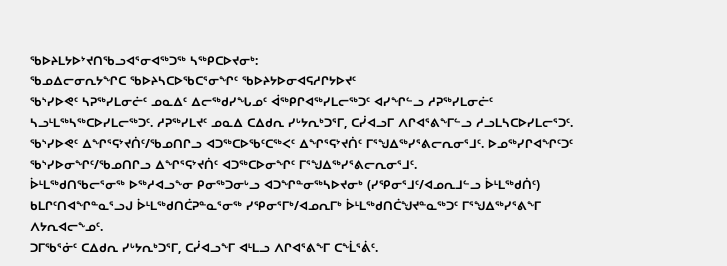ᖃᐅᔨᒪᔭᐅᔾᔪᑎᖃᓗᐊᕐᓂᐊᖅᑐᖅ ᓴᖅᑭᑕᐅᔪᓂᒃ:
ᖃᓄᐃᓕᓂᕆᔭᖏᑕ ᖃᐅᔨᓴᑕᐅᖃᑕᕐᓂᖏᑦ ᖃᐅᔨᔭᐅᓂᐊᕋᓱᒋᔭᐅᔪᑦ
ᖃᔅᓯᐅᕙᑦ ᓴᕈᖅᓯᒪᓂᓖᑦ ᓄᓇᐃᑦ ᐃᓕᖅᑯᓯᖓᓄᑦ ᐋᖅᑭᒋᐊᖅᓯᒪᓕᖅᑐᑦ ᐊᓯᖏᓪᓗ ᓱᕈᖅᓯᒪᓂᓖᑦ ᓴᓗᒻᒪᖅᓴᖅᑕᐅᓯᒪᓕᖅᑐᑦ. ᓱᕈᖅᓯᒪᔪᑦ ᓄᓇᐃ ᑕᐃᑯᕆ ᓯᒡᔭᕆᒃᑐᕐᒥ, ᑕᓰᐊᓗᒥ ᐱᒋᐊᕐᕕᖕᒥᓪᓗ ᓱᓗᒪᓴᑕᐅᓯᒪᓕᕐᑐᑦ.
ᖃᔅᓯᐅᕙᑦ ᐃᖏᕐᕋᔾᔪᑏᑦ/ᖃᓄᑎᒋᓗ ᐊᑐᖅᑕᐅᖃᑦᑕᖅᐸᑦ ᐃᖏᕐᕋᔾᔪᑏᑦ ᒥᕐᖑᐃᖅᓯᕐᕕᓕᕆᓂᕐᒧᑦ. ᐅᓄᖅᓯᒋᐊᖏᑦᑐᑦ ᖃᔅᓯᐅᓂᖏᑦ/ᖃᓄᑎᒋᓗ ᐃᖏᕐᕋᔾᔪᑏᑦ ᐊᑐᖅᑕᐅᓂᖏᑦ ᒥᕐᖑᐃᖅᓯᕐᕕᓕᕆᓂᕐᒧᑦ.
ᐆᒻᒪᖅᑯᑎᖃᓕᕐᓂᖅ ᐅᖅᓱᐊᓗᖕᓂ ᑭᓂᖅᑐᓂᒡᓗ ᐊᑐᖏᓐᓂᖅᓴᐅᔪᓂᒃ (ᓯᕿᓂᕐᒧᑦ/ᐊᓄᕆᒧᓪᓗ ᐆᒻᒪᖅᑯᑏᑦ) ᑲᒪᒋᑦᑎᐊᖏᓐᓇᕐᓗᒍ ᐆᒻᒪᖅᑯᑎᑖᕈᓐᓇᕐᓂᖅ ᓯᕿᓂᕐᒥᒃ/ᐊᓄᕆᒥᒃ ᐆᒻᒪᖅᑯᑎᑖᖑᔪᓐᓇᖅᑐᑦ ᒥᕐᖑᐃᖅᓯᕐᕕᖕᒥ ᐱᔭᕆᐊᓕᖕᓄᑦ.
ᑐᒥᖃᕐᓃᑦ ᑕᐃᑯᕆ ᓯᒡᔭᕆᒃᑐᕐᒥ, ᑕᓰᐊᓗᖕᒥ ᐊᒻᒪᓗ ᐱᒋᐊᕐᕕᖕᒥ ᑕᖕᒫᕐᕖᑦ.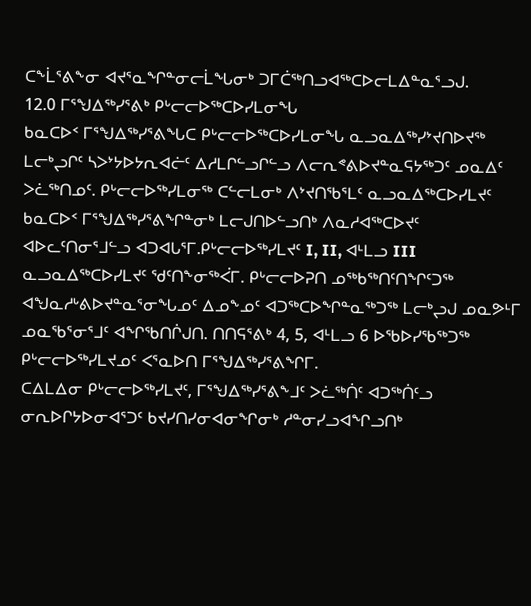ᑕᖕᒫᕐᕕᖕᓂ ᐊᔪᕐᓇᖏᓐᓂᓕᒫᖓᓂᒃ ᑐᒥᑖᖅᑎᓗᐊᖅᑕᐅᓕᒪᐃᓐᓇᕐᓗᒍ.
12.0 ᒥᕐᖑᐃᖅᓯᕐᕕᒃ ᑭᒡᓕᓕᐅᖅᑕᐅᓯᒪᓂᖓ
ᑲᓇᑕᐅᑉ ᒥᕐᖑᐃᖅᓯᕐᕕᖓᑕ ᑭᒡᓕᓕᐅᖅᑕᐅᓯᒪᓂᖓ ᓇᓗᓇᐃᖅᓯᔾᔪᑎᐅᔪᖅ ᒪᓕᒃᖢᒋᑦ ᓴᐳᔾᔭᐅᔭᕆᐊᓖᑦ ᐃᓱᒪᒋᓪᓗᒋᓪᓗ ᐱᓕᕆᕝᕕᐅᔪᓐᓇᕋᔭᖅᑐᑦ ᓄᓇᐃᑦ ᐳᓛᖅᑎᓄᑦ. ᑭᒡᓕᓕᐅᖅᓯᒪᓂᖅ ᑕᓪᓕᒪᓂᒃ ᐱᔾᔪᑎᖃᕐᒪᑦ ᓇᓗᓇᐃᖅᑕᐅᓯᒪᔪᑦ ᑲᓇᑕᐅᑉ ᒥᕐᖑᐃᖅᓯᕐᕕᖏᓐᓂᒃ ᒪᓕᒍᑎᐅᓪᓗᑎᒃ ᐱᓇᓱᐊᖅᑕᐅᔪᑦ ᐊᐅᓚᑦᑎᓂᕐᒧᓪᓗ ᐊᑐᐊᒐᕐᒥ.ᑭᒡᓕᓕᐅᖅᓯᒪᔪᑦ I, II, ᐊᒻᒪᓗ III ᓇᓗᓇᐃᖅᑕᐅᓯᒪᔪᑦ ᖁᑦᑎᖕᓂᖅᐹᒥ. ᑭᒡᓕᓕᐅᕈᑎ ᓄᖅᑲᖅᑎᑦᑎᖏᑦᑐᖅ ᐊᖑᓇᓱᒡᕕᐅᔪᓐᓇᕐᓂᖓᓄᑦ ᐃᓄᖕᓄᑦ ᐊᑐᖅᑕᐅᖏᓐᓇᖅᑐᖅ ᒪᓕᒃᖢᒍ ᓄᓇᕗᒻᒥ ᓄᓇᖃᕐᓂᕐᒧᑦ ᐊᖏᖃᑎᒌᒍᑎ. ᑎᑎᕋᕐᕕᒃ 4, 5, ᐊᒻᒪᓗ 6 ᐅᖃᐅᓯᖃᖅᑐᖅ ᑭᒡᓕᓕᐅᖅᓯᒪᔪᓄᑦ ᐸᕐᓇᐅᑎ ᒥᕐᖑᐃᖅᓯᕐᕕᖏᒥ.
ᑕᐃᒪᐃᓂ ᑭᒡᓕᓕᐅᖅᓯᒪᔪᑦ, ᒥᕐᖑᐃᖅᓯᕐᕕᖕᒧᑦ ᐳᓛᖅᑏᑦ ᐊᑐᖅᑏᑦᓗ ᓂᕆᐅᒋᔭᐅᓂᐊᕐᑐᑦ ᑲᔪᓯᑎᓯᓂᐊᓂᖏᓂᒃ ᓱᓐᓂᓯᓗᐊᖏᓗᑎᒃ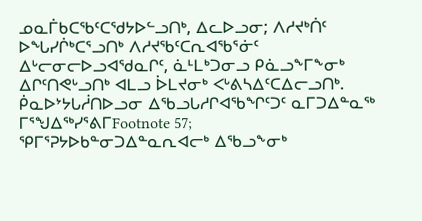ᓄᓇᒦᑲᑕᖃᑦᑕᖁᔭᐅᓪᓗᑎᒃ, ᐃᓚᐅᓗᓂ; ᐱᓱᔪᒃᑏᑦ ᐅᖓᓯᒌᒃᑕᕐᓗᑎᒃ ᐱᓱᔪᖃᑦᑕᕆᐊᖃᕐᓃᑦ ᐃᒡᓕᓂᓕᐅᓗᐊᖁᓇᒋᑦ, ᓈᒻᒪᒃᑐᓂᓗ ᑭᓈᓗᖕᒥᖕᓂᒃ ᐃᒋᑦᑎᕙᒡᓗᑎᒃ ᐊᒪᓗ ᐆᒪᔪᓂᒃ ᐸᒡᕕᓴᐃᑦᑕᐃᓕᓗᑎᒃ. ᑮᓇᐅᔾᔭᒐᓲᑎᐅᓗᓂ ᐃᖃᓗᒐᓱᒋᐊᖃᖏᑦᑐᑦ ᓇᒥᑐᐃᓐᓇᖅ ᒥᕐᖑᐃᖅᓯᕐᕕᒥFootnote 57; ᕿᒥᕐᕈᔭᐅᑲᓐᓂᑐᐃᓐᓇᕆᐊᓕᒃ ᐃᖃᓗᖕᓂᒃ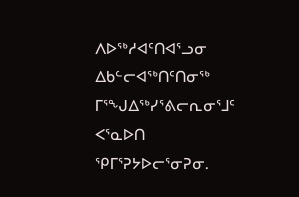ᐱᐅᖅᓱᐊᑦᑎᐊᕐᓗᓂ ᐃᑲᓪᓕᐊᖅᑎᑦᑎᓂᖅ ᒥᕐᖑᐃᖅᓯᕐᕕᓕᕆᓂᕐᒧᑦ ᐸᕐᓇᐅᑎ ᕿᒥᕐᕈᔭᐅᓕᕐᓂᕈᓂ.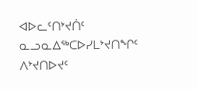ᐊᐅᓚᑦᑎᔾᔪᑏᑦ ᓇᓗᓇᐃᖅᑕᐅᓯᒪᔾᔪᑎᖏᑦ ᐱᔾᔪᑎᐅᔪᑦ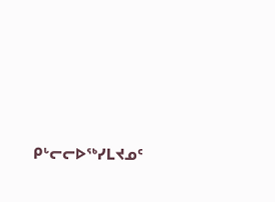ᑭᒡᓕᓕᐅᖅᓯᒪᔪᓄᑦ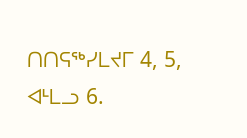ᑎᑎᕋᖅᓯᒪᔪᒥ 4, 5, ᐊᒻᒪᓗ 6.